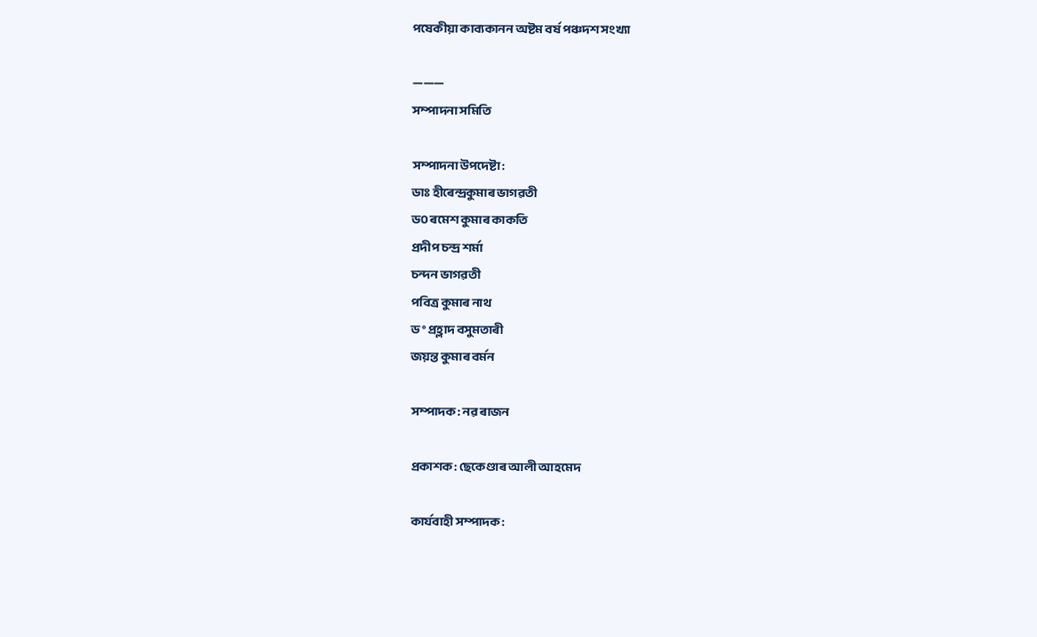পষেকীয়া কাব্যকানন অষ্টম বৰ্ষ পঞ্চদশ সংখ্যা

———
সম্পাদনা সমিতি

সম্পাদনা উপদেষ্টা:
ডাঃ হীৰেন্দ্ৰকুমাৰ ভাগৱতী
ড০ ৰমেশ কুমাৰ কাকতি
প্ৰদীপ চন্দ্ৰ শৰ্মা
চন্দন ভাগৱতী
পবিত্ৰ কুমাৰ নাথ
ড° প্ৰহ্লাদ বসুমতাৰী
জয়ন্ত কুমাৰ বৰ্মন

সম্পাদক: নৱ ৰাজন

প্ৰকাশক: ছেকেণ্ডাৰ আলী আহমেদ

কাৰ্যবাহী সম্পাদক: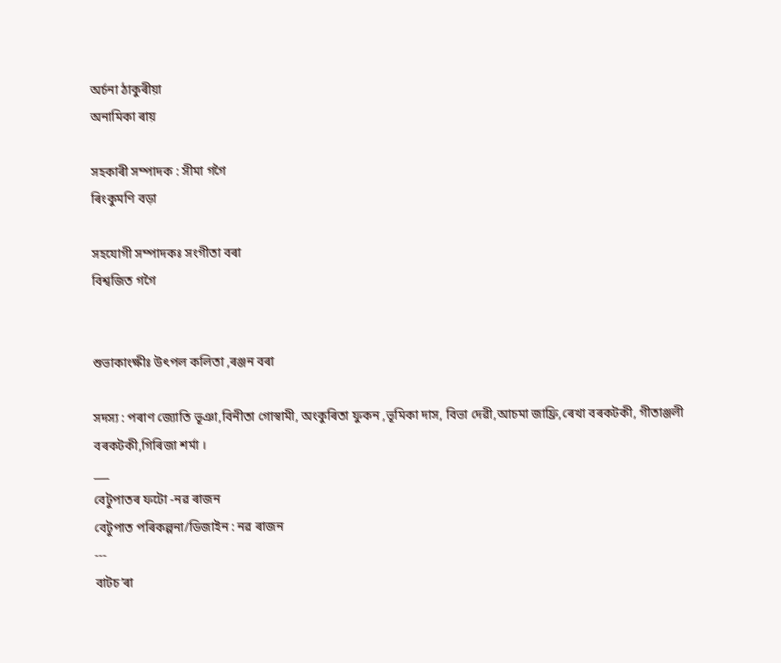অৰ্চনা ঠাকুৰীয়া
অনামিকা ৰায়

সহকাৰী সম্পাদক : সীমা গগৈ
ৰিংকুমণি বড়া

সহযোগী সম্পাদকঃ সংগীতা বৰা
বিশ্বজিত গগৈ


শুভাকাংক্ষীঃ উৎপল কলিতা ,ৰঞ্জন বৰা

সদস্য : পৰাণ জ্যোতি ভূঞা,বিনীতা গোস্বামী, অংকুৰিতা ফুকন ,ভূমিকা দাস, বিভা দেৱী,আচমা জাফ্ৰি,ৰেখা বৰকটকী, গীতাঞ্জলী বৰকটকী,গিৰিজা শৰ্মা ।
___
বেটুপাতৰ ফটো -নৱ ৰাজন
বেটুপাত পৰিকল্পনা/ডিজাইন : নৱ ৰাজন
---
বাটচ’ৰা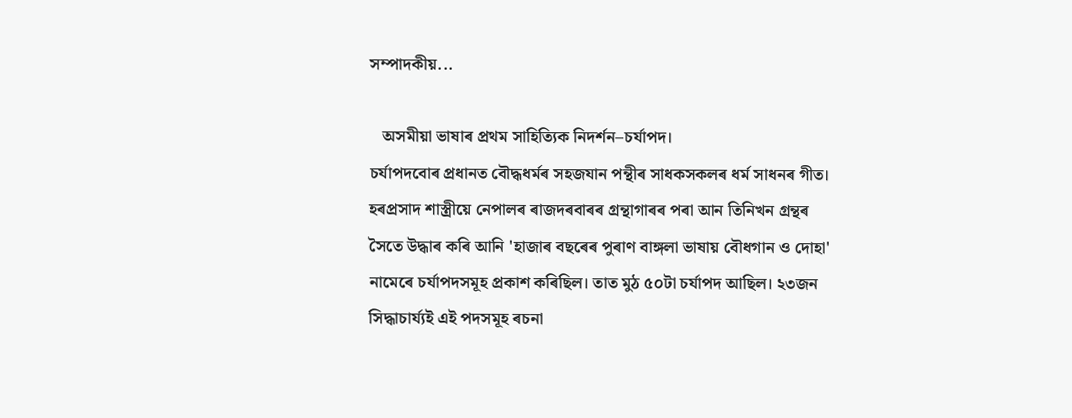সম্পাদকীয়...

   অসমীয়া ভাষাৰ প্ৰথম সাহিত্যিক নিদৰ্শন–চৰ্যাপদ।
চৰ্যাপদবোৰ প্ৰধানত বৌদ্ধধৰ্মৰ সহজযান পন্থীৰ সাধকসকলৰ ধৰ্ম সাধনৰ গীত। হৰপ্ৰসাদ শাস্ত্ৰীয়ে নেপালৰ ৰাজদৰবাৰৰ গ্ৰন্থাগাৰৰ পৰা আন তিনিখন গ্ৰন্থৰ সৈতে উদ্ধাৰ কৰি আনি 'হাজাৰ বছৰেৰ পুৰাণ বাঙ্গলা ভাষায় বৌধগান ও দোহা' নামেৰে চৰ্যাপদসমূহ প্ৰকাশ কৰিছিল। তাত মুঠ ৫০টা চৰ্যাপদ আছিল। ২৩জন সিদ্ধাচাৰ্য্যই এই পদসমূহ ৰচনা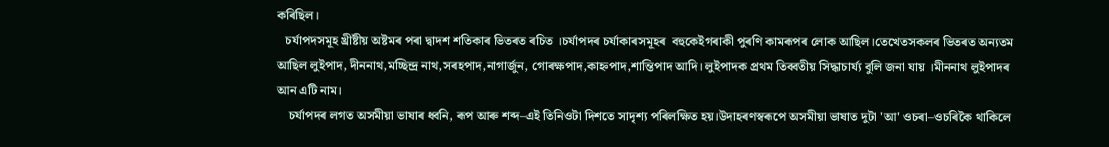কৰিছিল।
   চৰ্যাপদসমূহ খ্ৰীষ্টীয় অষ্টমৰ পৰা দ্বাদশ শতিকাৰ ভিতৰত ৰচিত ।চৰ্যাপদৰ চৰ্যাকাৰসমূহৰ  বহুকেইগৰাকী পুৰণি কামৰূপৰ লোক আছিল।তেখেতসকলৰ ভিতৰত অন্যতম আছিল লুইপাদ, দীননাথ,মচ্ছিন্দ্ৰ নাথ,সৰহপাদ,নাগাৰ্জুন, গোৰক্ষপাদ,কাহ্নপাদ,শান্তিপাদ আদি। লুইপাদক প্ৰথম তিব্বতীয় সিদ্ধাচাৰ্য্য বুলি জনা যায় ।মীননাথ লুইপাদৰ আন এটি নাম।
    চৰ্যাপদৰ লগত অসমীয়া ভাষাৰ ধ্বনি, ৰূপ আৰু শব্দ–এই তিনিওটা দিশতে সাদৃশ্য পৰিলক্ষিত হয়।উদাহৰণস্বৰূপে অসমীয়া ভাষাত দুটা 'আ' ওচৰা–ওচৰিকৈ থাকিলে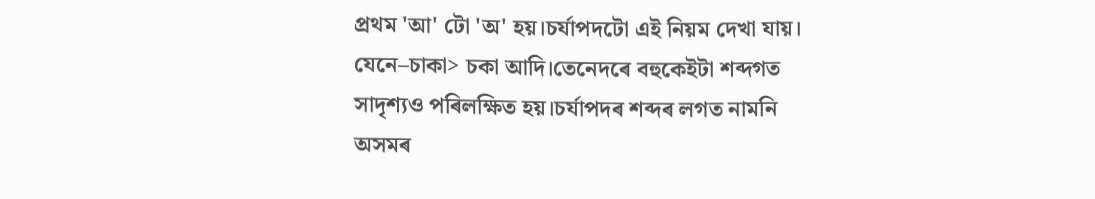প্ৰথম 'আ' টো 'অ' হয়।চৰ্যাপদটো এই নিয়ম দেখা যায়। যেনে–চাকা> চকা আদি।তেনেদৰে বহুকেইটা শব্দগত সাদৃশ্যও পৰিলক্ষিত হয়।চৰ্যাপদৰ শব্দৰ লগত নামনি অসমৰ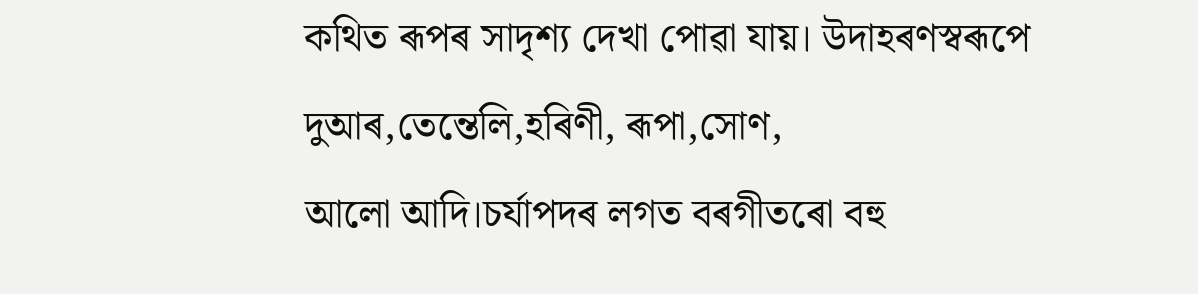কথিত ৰূপৰ সাদৃশ্য দেখা পোৱা যায়। উদাহৰণস্বৰূপে দুআৰ,তেন্তেলি,হৰিণী, ৰূপা,সোণ,
আলো আদি।চৰ্যাপদৰ লগত বৰগীতৰো বহু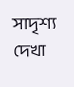সাদৃশ্য দেখা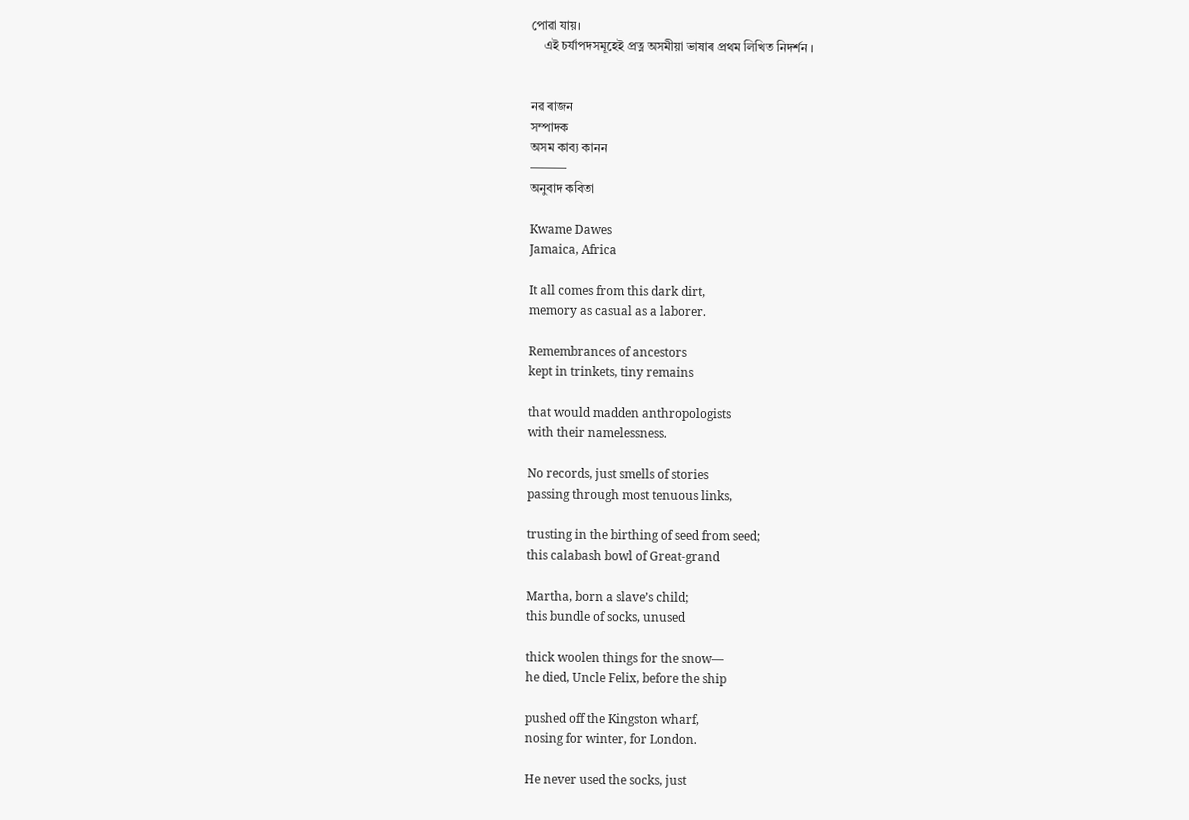পোৱা যায়।
    এই চৰ্যাপদসমূহেই প্ৰত্ন অসমীয়া ভাষাৰ প্ৰথম লিখিত নিদৰ্শন ।


নৱ ৰাজন
সম্পাদক
অসম কাব্য কানন
———
অনুবাদ কবিতা

Kwame Dawes
Jamaica, Africa

It all comes from this dark dirt,
memory as casual as a laborer.

Remembrances of ancestors
kept in trinkets, tiny remains

that would madden anthropologists
with their namelessness.

No records, just smells of stories
passing through most tenuous links,

trusting in the birthing of seed from seed;
this calabash bowl of Great-grand

Martha, born a slave’s child;
this bundle of socks, unused

thick woolen things for the snow—
he died, Uncle Felix, before the ship

pushed off the Kingston wharf,
nosing for winter, for London.

He never used the socks, just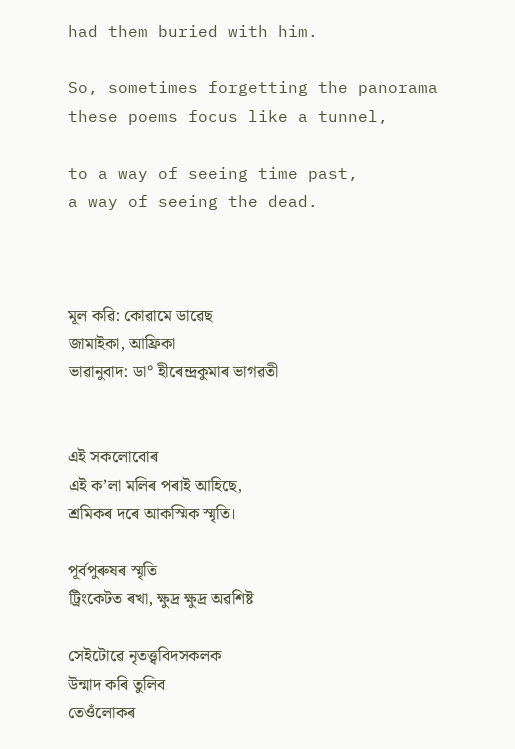had them buried with him.

So, sometimes forgetting the panorama
these poems focus like a tunnel,

to a way of seeing time past,
a way of seeing the dead.



মূল কৱি: কোৱামে ডাৱেছ
জামাইকা, আফ্ৰিকা
ভাৱানুবাদ: ডা° হীৰেন্দ্ৰকুমাৰ ভাগৱতী


এই সকলোবোৰ
এই ক’লা মলিৰ পৰাই আহিছে,
শ্ৰমিকৰ দৰে আকস্মিক স্মৃতি।

পূৰ্বপুৰুষৰ স্মৃতি
ট্ৰিংকেটত ৰখা, ক্ষুদ্ৰ ক্ষুদ্ৰ অৱশিষ্ট

সেইটোৱে নৃতত্ত্ববিদসকলক
উন্মাদ কৰি তুলিব
তেওঁলোকৰ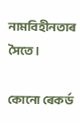নামবিহীনতাৰ সৈতে।

কোনো ৰেকৰ্ড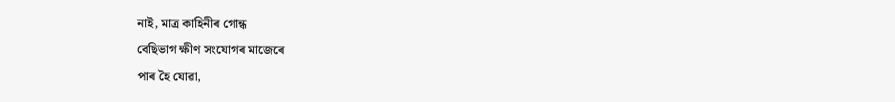নাই, মাত্ৰ কাহিনীৰ গোন্ধ
বেছিভাগ ক্ষীণ সংযোগৰ মাজেৰে
পাৰ হৈ যোৱা,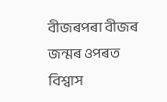বীজৰপৰা বীজৰ জন্মৰ ওপৰত বিশ্বাস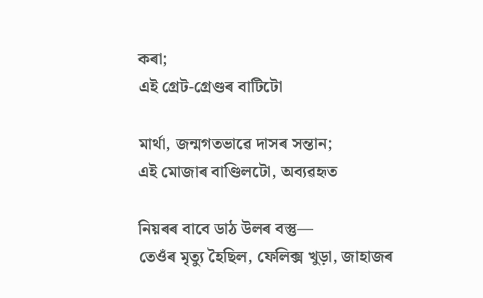কৰা;
এই গ্ৰেট-গ্ৰেণ্ডৰ বাটিটো

মাৰ্থা, জন্মগতভাৱে দাসৰ সন্তান;
এই মোজাৰ বাণ্ডিলটো, অব্যৱহৃত

নিয়ৰৰ বাবে ডাঠ উলৰ বস্তু—
তেওঁৰ মৃত্যু হৈছিল, ফেলিক্স খুড়া, জাহাজৰ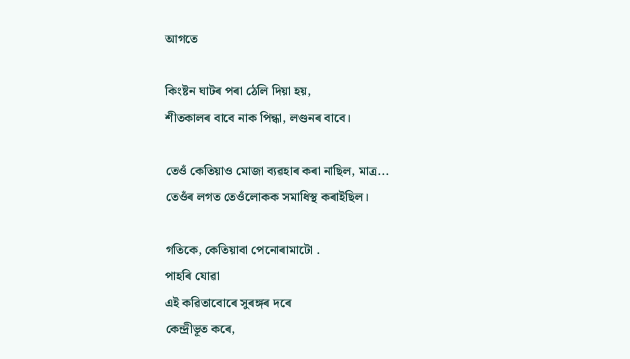আগতে

কিংষ্টন ঘাটৰ পৰা ঠেলি দিয়া হয়,
শীতকালৰ বাবে নাক পিন্ধা, লণ্ডনৰ বাবে।

তেওঁ কেতিয়াও মোজা ব্যৱহাৰ কৰা নাছিল, মাত্ৰ...
তেওঁৰ লগত তেওঁলোকক সমাধিস্থ কৰাইছিল।

গতিকে, কেতিয়াবা পেনোৰামাটো .
পাহৰি যোৱা
এই কৱিতাবোৰে সুৰঙ্গৰ দৰে
কেন্দ্ৰীভূত কৰে,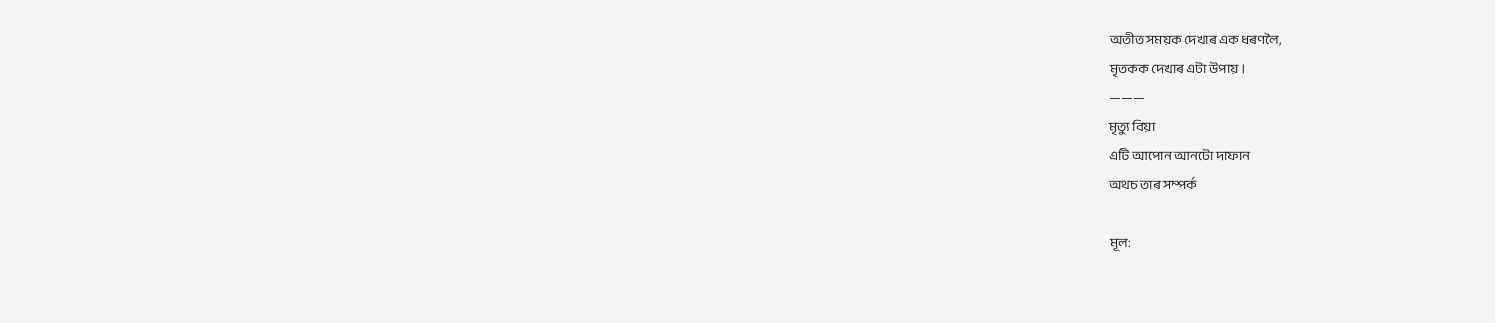অতীত সময়ক দেখাৰ এক ধৰণলৈ,
মৃতকক দেখাৰ এটা উপায়।
———
মৃত্যু বিয়া
এটি আপোন আনটো দাফান
অথচ তাৰ সম্পৰ্ক

মূল: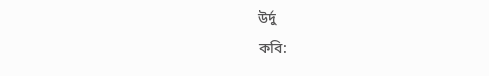উৰ্দু
কবি: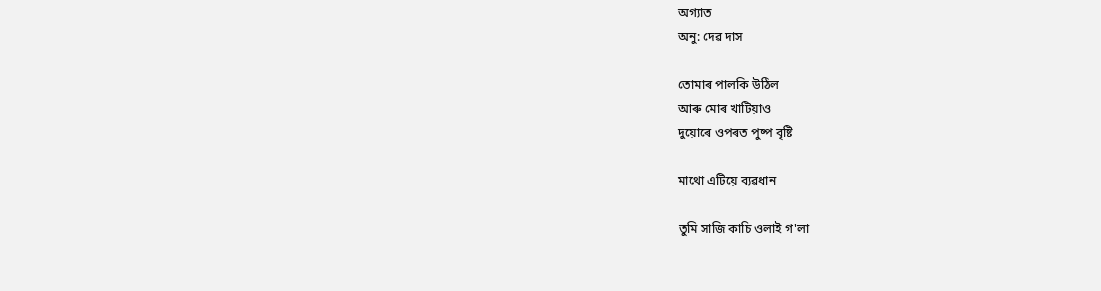অগ্যাত
অনু: দেৱ দাস

তোমাৰ পালকি উঠিল
আৰু মোৰ খাটিয়াও
দুয়োৰে ওপৰত পুষ্প বৃষ্টি

মাথো এটিয়ে ব্যৱধান

তুমি সাজি কাচি ওলাই গ'লা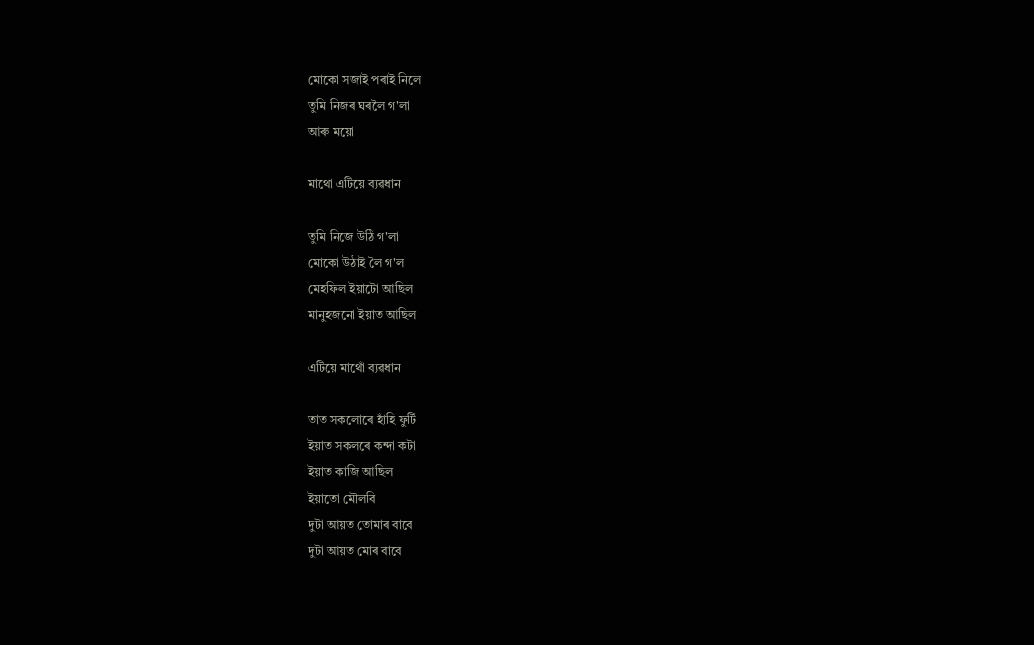মোকো সজাই পৰাই নিলে
তুমি নিজৰ ঘৰলৈ গ'লা
আৰু ময়ো

মাথো এটিয়ে ব্যৱধান

তুমি নিজে উঠি গ'লা
মোকো উঠাই লৈ গ'ল
মেহফিল ইয়াটো আছিল
মানুহজনো ইয়াত আছিল

এটিয়ে মাথোঁ ব্যৱধান

তাত সকলোৰে হাঁহি ফুৰ্টি
ইয়াত সকলৰে কন্দা কটা
ইয়াত কাজি আছিল
ইয়াতো মৌলবি
দুটা আয়ত তোমাৰ বাবে
দুটা আয়ত মোৰ বাবে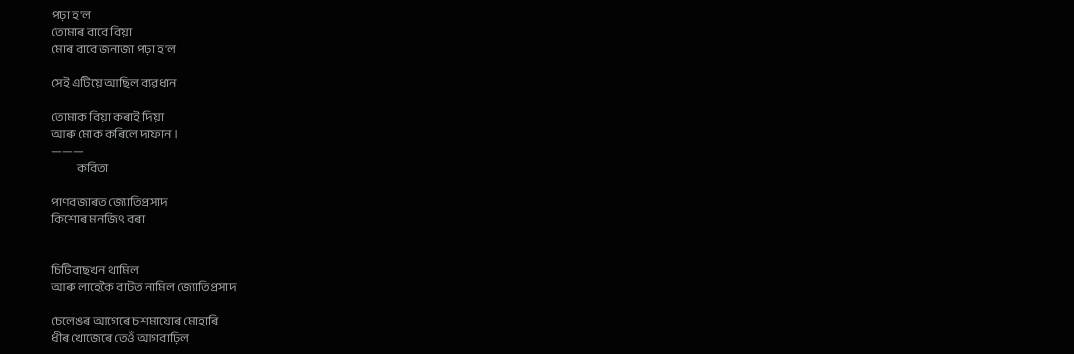পঢ়া হ'ল
তোমাৰ বাবে বিয়া
মোৰ বাবে জনাজা পঢ়া হ'ল

সেই এটিয়ে আছিল ব্যৱধান

তোমাক বিয়া কৰাই দিয়া
আৰু মোক কৰিলে দাফান ।
———
            কবিতা

পাণবজাৰত জ্যোতিপ্ৰসাদ
কিশোৰ মনজিৎ বৰা


চিটিবাছখন থামিল
আৰু লাহেকৈ বাটত নামিল জ্যোতিপ্ৰসাদ

চেলেঙৰ আগেৰে চশমাযোৰ মোহাৰি
ধীৰ খোজেৰে তেওঁ আগবাঢ়িল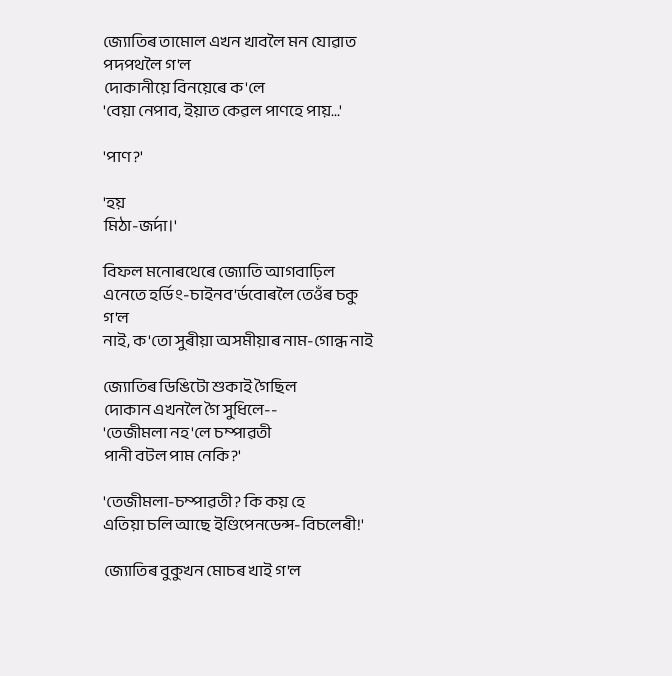জ্যোতিৰ তামোল এখন খাবলৈ মন যোৱাত
পদপথলৈ গ'ল
দোকানীয়ে বিনয়েৰে ক'লে
'বেয়া নেপাব, ইয়াত কেৱল পাণহে পায়...'

'পাণ?'

'হয়
মিঠা-জৰ্দা।'

বিফল মনোৰথেৰে জ্যোতি আগবাঢ়িল
এনেতে হৰ্ডিং-চাইনব'ৰ্ডবোৰলৈ তেওঁৰ চকু গ'ল
নাই, ক'তো সুৰীয়া অসমীয়াৰ নাম-গোন্ধ নাই

জ্যোতিৰ ডিঙিটো শুকাই গৈছিল
দোকান এখনলৈ গৈ সুধিলে--
'তেজীমলা নহ'লে চম্পাৱতী
পানী বটল পাম নেকি?'

'তেজীমলা-চম্পাৱতী? কি কয় হে
এতিয়া চলি আছে ইণ্ডিপেনডেন্স-বিচলেৰী!'

জ্যোতিৰ বুকুখন মোচৰ খাই গ'ল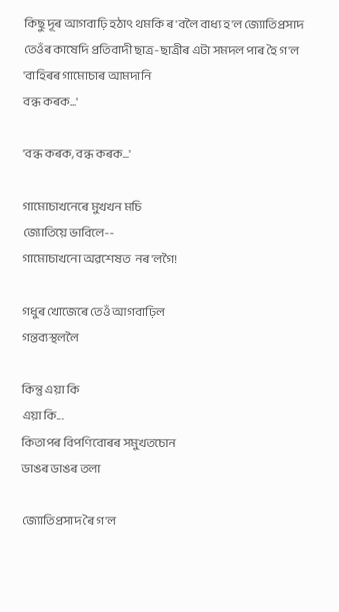কিছু দূৰ আগবাঢ়ি হঠাৎ থমকি ৰ'বলৈ বাধ্য হ'ল জ্যোতিপ্ৰসাদ
তেওঁৰ কাষেদি প্ৰতিবাদী ছাত্ৰ-ছাত্ৰীৰ এটা সমদল পাৰ হৈ গ'ল
'বাহিৰৰ গামোচাৰ আমদানি
বন্ধ কৰক...'

'বন্ধ কৰক, বন্ধ কৰক...'

গামোচাখনেৰে মুখখন মচি
জ্যোতিয়ে ভাবিলে--
গামোচাখনো অৱশেষত  নৰ'লগৈ!

গধুৰ খোজেৰে তেওঁ আগবাঢ়িল
গন্তব্যস্থললৈ

কিন্তু এয়া কি
এয়া কি...
কিতাপৰ বিপণিবোৰৰ সমুখতচোন
ডাঙৰ ডাঙৰ তলা

জ্যোতিপ্ৰসাদ ৰৈ গ'ল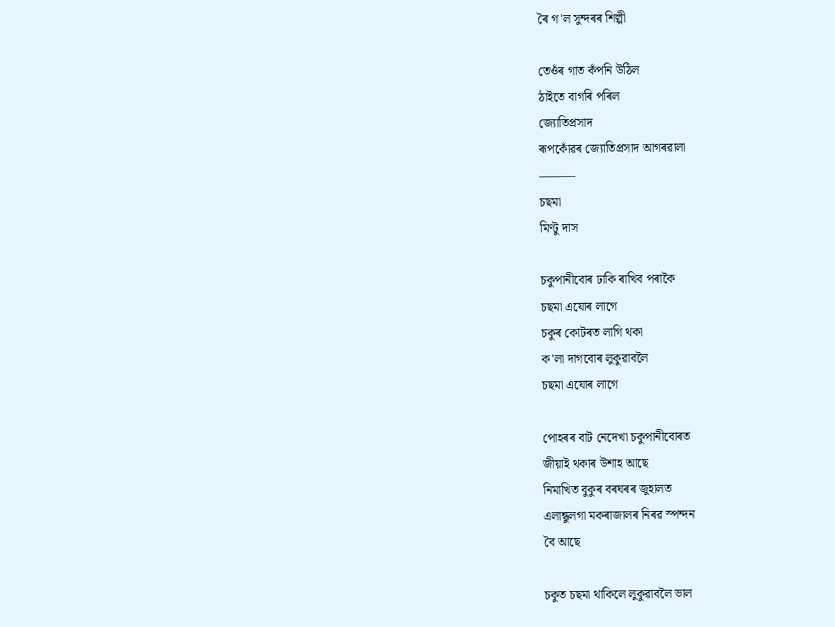ৰৈ গ'ল সুন্দৰৰ শিল্পী

তেওঁৰ গাত কঁপনি উঠিল
ঠাইতে বাগৰি পৰিল
জ্যোতিপ্ৰসাদ
ৰূপকোঁৱৰ জ্যোতিপ্ৰসাদ আগৰৱালা
———
চছমা
মিণ্টু দাস

চকুপানীবোৰ ঢাকি ৰাখিব পৰাকৈ
চছমা এযোৰ লাগে
চকুৰ কোটৰত লাগি থকা
ক'লা দাগবোৰ লুকুৱাবলৈ
চছমা এযোৰ লাগে

পোহৰৰ বাট নেদেখা চকুপানীবোৰত
জীয়াই থকাৰ উশাহ আছে
নিমাখিত বুকুৰ বৰঘৰৰ জুহালত
এলান্ধুলগা মকৰাজালৰ নিৰৱ স্পন্দন
বৈ আছে

চকুত চছমা থাকিলে লুকুৱাবলৈ ভাল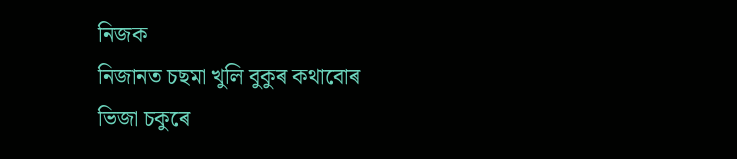নিজক
নিজানত চছমা খুলি বুকুৰ কথাবোৰ
ভিজা চকুৰে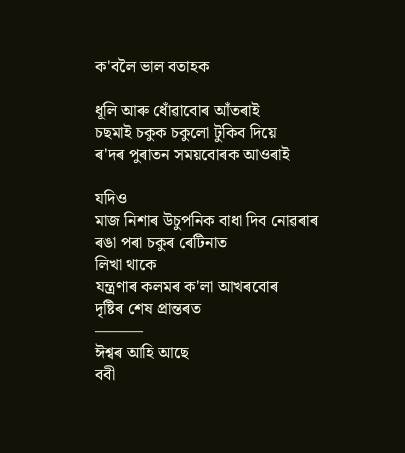ক'বলৈ ভাল বতাহক

ধূলি আৰু ধোঁৱাবোৰ আঁতৰাই
চছমাই চকুক চকুলো টুকিব দিয়ে
ৰ'দৰ পুৰাতন সময়বোৰক আওৰাই

যদিও
মাজ নিশাৰ উচুপনিক বাধা দিব নোৱৰাৰ
ৰঙা পৰা চকুৰ ৰেটিনাত
লিখা থাকে
যন্ত্ৰণাৰ কলমৰ ক'লা আখৰবোৰ
দৃষ্টিৰ শেষ প্ৰান্তৰত
———
ঈশ্বৰ আহি আছে
ববী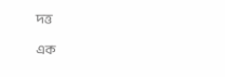দত্ত

এক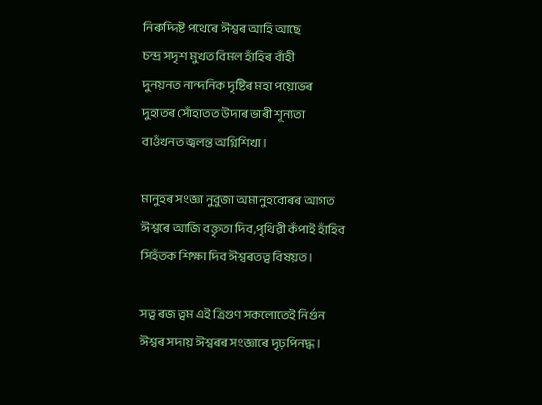নিৰুদ্দিষ্ট পথেৰে ঈশ্বৰ আহি আছে
চন্দ্ৰ সদৃশ মুখত বিমল হাঁহিৰ বাঁহী
দুনয়নত নান্দনিক দৃষ্টিৰ মহা পয়োভৰ
দুহাতৰ সোঁহাতত উদাৰ ভাৰী শূন্যতা
বাওঁখনত জ্বলন্ত অগ্নিশিখা।

মানুহৰ সংজ্ঞা নুবুজা অমানুহবোৰৰ আগত
ঈশ্বৰে আজি বক্তৃতা দিব,পৃথিৱী কঁপাই হাঁহিব
সিহঁতক শিক্ষা দিব ঈশ্বৰতত্ব বিষয়ত।

সত্ব ৰজ ত্বম এই ত্ৰিগুণ সকলোতেই নিৰ্গুন
ঈশ্বৰ সদায় ঈশ্বৰৰ সংজ্ঞাৰে দৃঢ়পিনদ্ধ।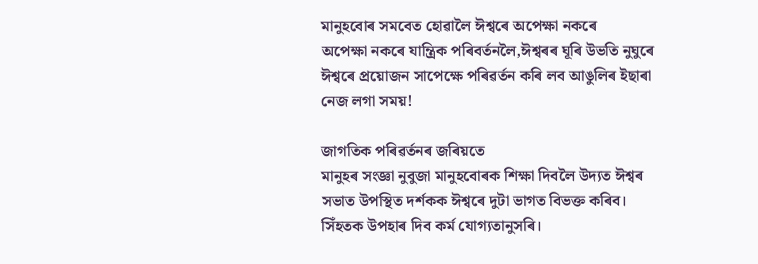মানুহবোৰ সমবেত হোৱালৈ ঈশ্বৰে অপেক্ষা নকৰে
অপেক্ষা নকৰে যান্ত্ৰিক পৰিবৰ্তনলৈ,ঈশ্বৰৰ ঘূৰি উভতি নুঘুৰে
ঈশ্বৰে প্ৰয়োজন সাপেক্ষে পৰিৱৰ্তন কৰি লব আঙুলিৰ ইছাৰা
নেজ লগা সময়!

জাগতিক পৰিৱৰ্তনৰ জৰিয়তে
মানুহৰ সংজ্ঞা নুবুজা মানুহবোৰক শিক্ষা দিবলৈ উদ্যত ঈশ্বৰ
সভাত উপস্থিত দৰ্শকক ঈশ্বৰে দুটা ভাগত বিভক্ত কৰিব।
সিঁহতক উপহাৰ দিব কৰ্ম যোগ্যতানুসৰি।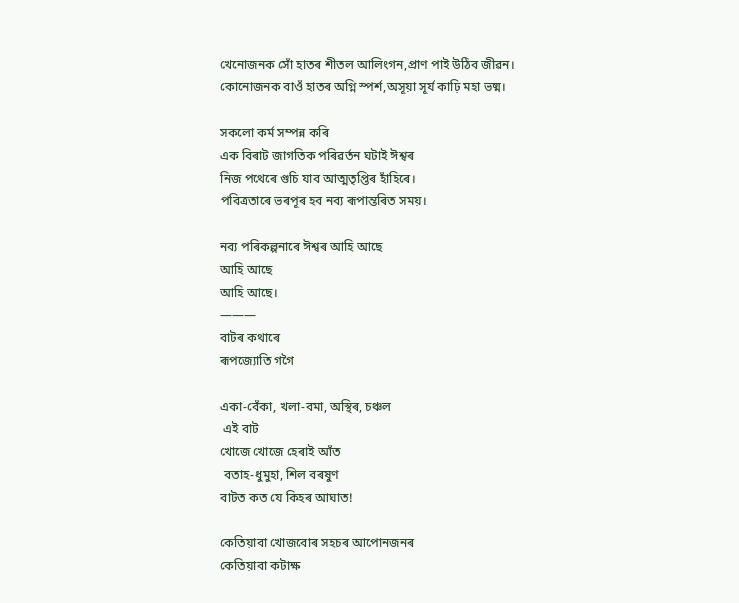খেনোজনক সোঁ হাতৰ শীতল আলিংগন,প্ৰাণ পাই উঠিব জীৱন।
কোনোজনক বাওঁ হাতৰ অগ্নি স্পৰ্শ,অসূয়া সূৰ্য কাঢ়ি মহা ভষ্ম।

সকলো কৰ্ম সম্পন্ন কৰি
এক বিৰাট জাগতিক পৰিৱৰ্তন ঘটাই ঈশ্বৰ
নিজ পথেৰে গুচি যাব আত্মতৃপ্তিৰ হাঁহিৰে।
পবিত্ৰতাৰে ভৰপূৰ হব নব্য ৰূপান্তৰিত সময়।

নব্য পৰিকল্পনাৰে ঈশ্বৰ আহি আছে
আহি আছে
আহি আছে।
———
বাটৰ কথাৰে
ৰূপজ্যোতি গগৈ

একা-বেঁকা, খলা-বমা, অস্থিৰ, চঞ্চল
 এই বাট
খোজে খোজে হেৰাই আঁত
 বতাহ-ধুমুহা, শিল বৰষুণ
বাটত কত যে কিহৰ আঘাত!

কেতিয়াবা খোজবোৰ সহচৰ আপোনজনৰ
কেতিয়াবা কটাক্ষ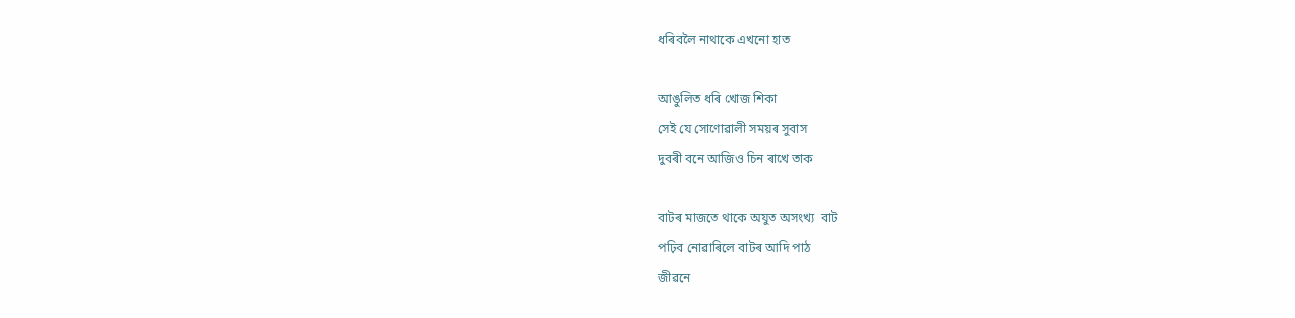ধৰিবলৈ নাথাকে এখনো হাত

আঙুলিত ধৰি খোজ শিকা
সেই যে সোণোৱালী সময়ৰ সুবাস
দুবৰী বনে আজিও চিন ৰাখে তাক

বাটৰ মাজতে থাকে অযুত অসংখ্য  বাট
পঢ়িব নোৱাৰিলে বাটৰ আদি পাঠ
জীৱনে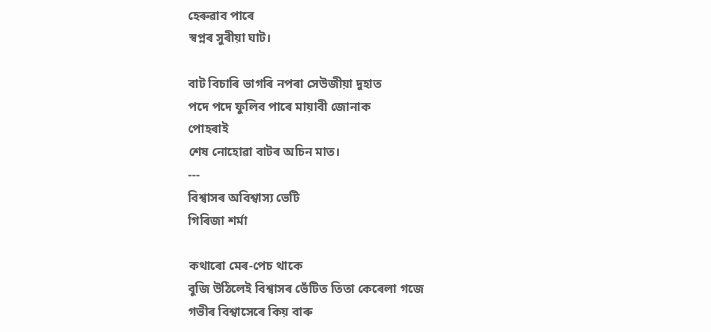হেৰুৱাব পাৰে
স্বপ্নৰ সুৰীয়া ঘাট।

বাট বিচাৰি ভাগৰি নপৰা সেউজীয়া দুহাত
পদে পদে ফুলিব পাৰে মায়াবী জোনাক
পোহৰাই
শেষ নোহোৱা বাটৰ অচিন মাত।
---
বিশ্বাসৰ অবিশ্বাস্য ভেটি
গিৰিজা শৰ্মা

কথাৰো মেৰ-পেচ থাকে
বুজি উঠিলেই বিশ্বাসৰ ভেঁটিত তিতা কেৰেলা গজে
গভীৰ বিশ্বাসেৰে কিয় বাৰু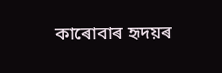কাৰোবাৰ হৃদয়ৰ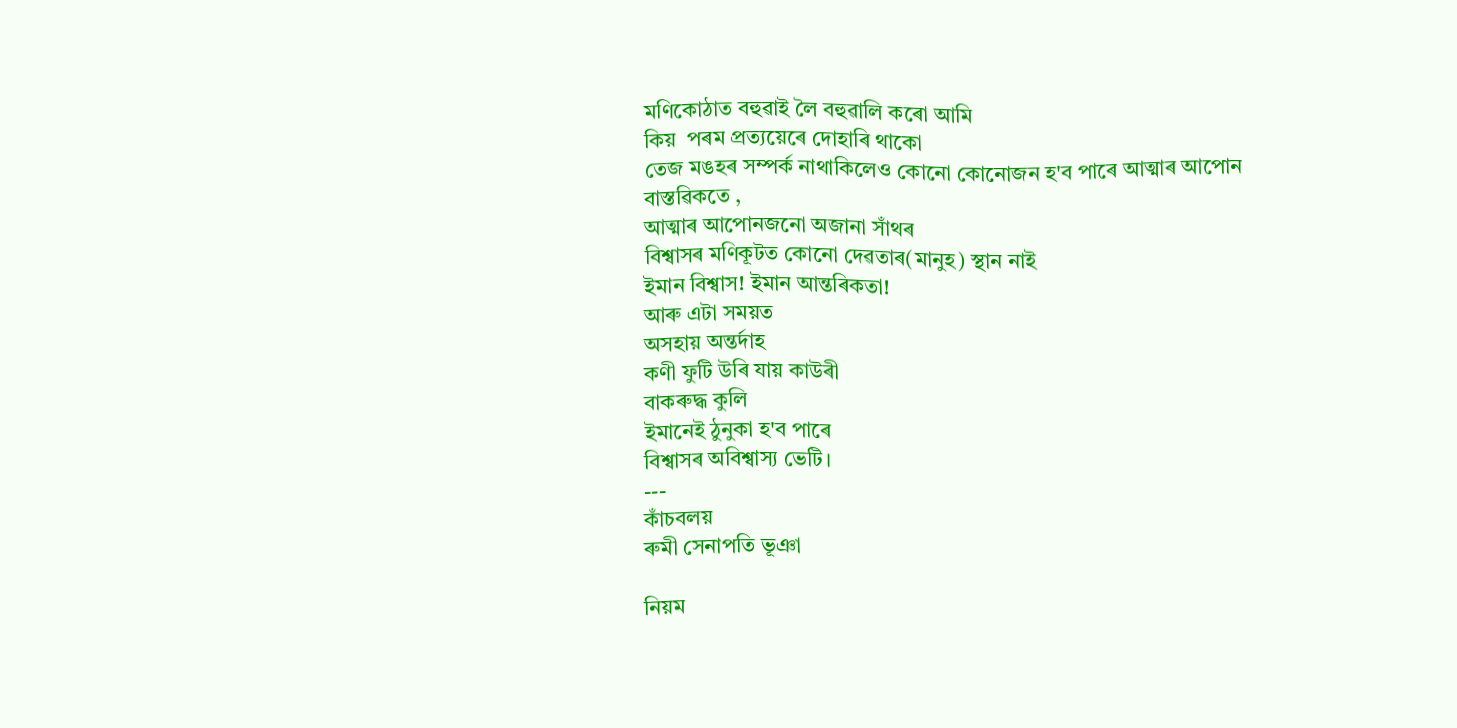মণিকোঠাত বহুৱাই লৈ বহুৱালি কৰো আমি
কিয়  পৰম প্ৰত্যয়েৰে দোহাৰি থাকো
তেজ মঙহৰ সম্পৰ্ক নাথাকিলেও কোনো কোনোজন হ'ব পাৰে আত্মাৰ আপোন
বাস্তৱিকতে ,
আত্মাৰ আপোনজনো অজানা সাঁথৰ
বিশ্বাসৰ মণিকূটত কোনো দেৱতাৰ(মানুহ) স্থান নাই
ইমান বিশ্বাস! ইমান আন্তৰিকতা!
আৰু এটা সময়ত
অসহায় অন্তৰ্দাহ
কণী ফুটি উৰি যায় কাউৰী
বাকৰুদ্ধ কুলি
ইমানেই ঠুনুকা হ'ব পাৰে
বিশ্বাসৰ অবিশ্বাস্য ভেটি।
---
কাঁচবলয়
ৰুমী সেনাপতি ভূঞা

নিয়ম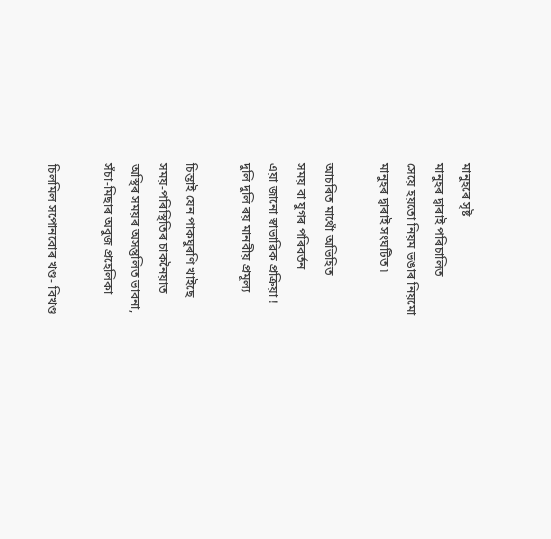মানুহৰে সৃষ্ট
মানুহৰ দ্বাৰাই পৰিচালিত
সেয়ে হয়তো নিয়ম ভঙাৰ নিয়মো
মানুহৰ দ্বাৰাই সংঘটিত ৷

আচৰিত মাথোঁ অভিহিত
সময় বা যুগৰ পৰিবৰ্তন
এয়া জানো স্বাভাৱিক প্ৰক্ৰিয়া !
দুলি দুলি ৰয় মানবীয় প্ৰমূল্য

চিন্তাই যেন পাকঘুৰণি খাইছে
সময়-পৰিস্থিতিৰ চাকনৈয়াত
অস্থিৰ সময়ৰ অসন্তুলিত ভাবনা,
সঁচা-মিছাৰ অবুজ প্ৰহেলিকা

চিলমিল সপোনবোৰ খণ্ড- বিখণ্ড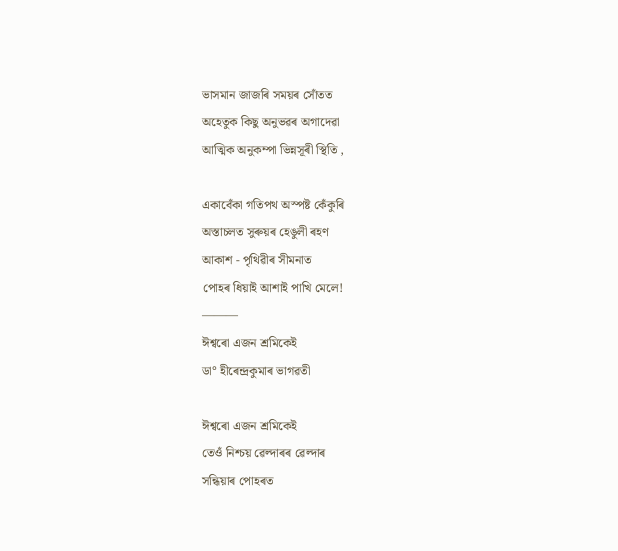ভাসমান জাজৰি সময়ৰ সোঁতত
অহেতুক কিছু অনুভৱৰ অগাদেৱা
আত্মিক অনুকম্পা ভিন্নসূৰী স্থিতি ,

একাবেঁকা গতিপথ অস্পষ্ট কেঁকুৰি
অস্তাচলত সুৰুয়ৰ হেঙুলী ৰহণ
আকাশ - পৃথিৱীৰ সীমনাত
পোহৰ ধিয়াই আশাই পাখি মেলে!
———
ঈশ্বৰো এজন শ্ৰমিকেই
ডা° হীৰেন্দ্ৰকুমাৰ ভাগৱতী

ঈশ্বৰো এজন শ্ৰমিকেই
তেওঁ নিশ্চয় ৱেল্দাৰৰ ৱেল্দাৰ
সন্ধিয়াৰ পোহৰত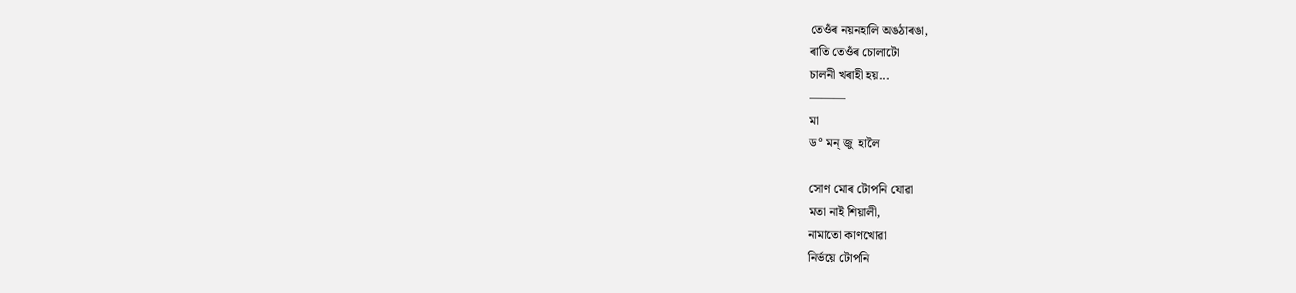তেওঁৰ নয়নহালি অঙঠাৰঙা,
ৰাতি তেওঁৰ চোলাটো
চালনী খৰাহী হয়...
———
মা
ড° মন্ জু  হালৈ

সোণ মোৰ টোপনি যোৱা
মতা নাই শিয়ালী,
নামাতো কাণখোৱা
নিৰ্ভয়ে টোপনি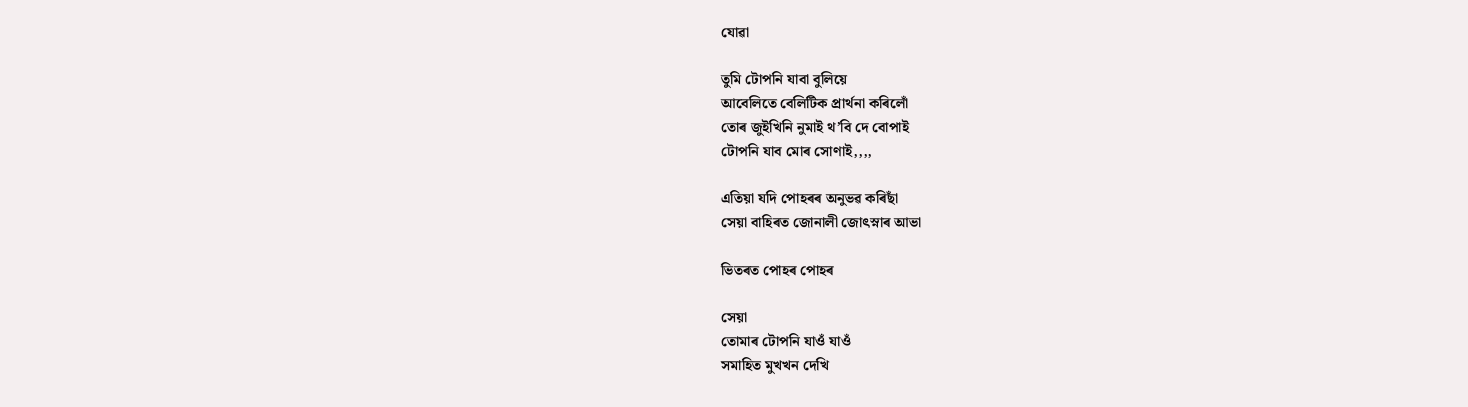যোৱা

তুমি টোপনি যাবা বুলিয়ে
আবেলিতে বেলিটিক প্রার্থনা কৰিলোঁ
তোৰ জুইখিনি নুমাই থ’বি দে বোপাই
টোপনি যাব মোৰ সোণাই,,,,

এতিয়া যদি পোহৰৰ অনুভৱ কৰিছাঁ
সেয়া বাহিৰত জোনালী জোৎস্নাৰ আভা

ভিতৰত পোহৰ পোহৰ

সেয়া
তোমাৰ টোপনি যাওঁ যাওঁ
সমাহিত মুখখন দেখি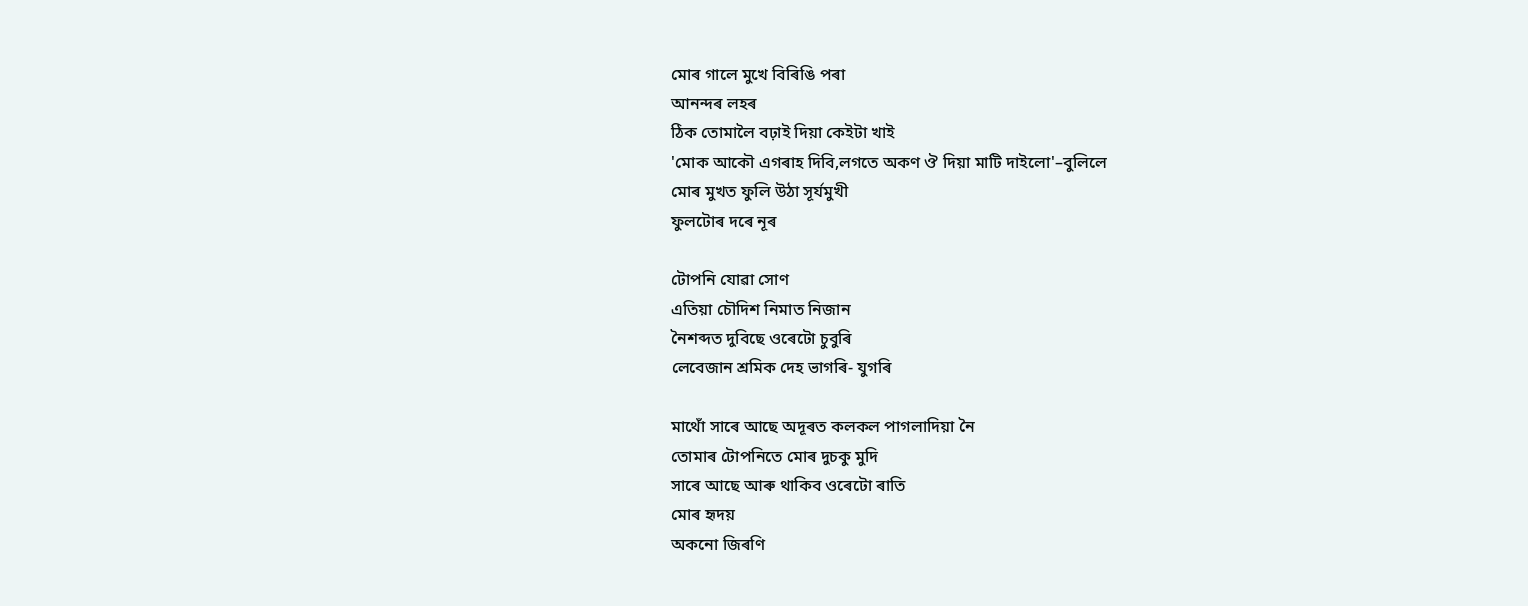মোৰ গালে মুখে বিৰিঙি পৰা
আনন্দৰ লহৰ
ঠিক তোমালৈ বঢ়াই দিয়া কেইটা খাই
'মোক আকৌ এগৰাহ দিবি,লগতে অকণ ঔ দিয়া মাটি দাইলো'–বুলিলে
মোৰ মুখত ফুলি উঠা সূৰ্যমুখী
ফুলটোৰ দৰে নূৰ

টোপনি যোৱা সোণ
এতিয়া চৌদিশ নিমাত নিজান
নৈশব্দত দুবিছে ওৰেটো চুবুৰি
লেবেজান শ্ৰমিক দেহ ভাগৰি- যুগৰি

মাথোঁ সাৰে আছে অদূৰত কলকল পাগলাদিয়া নৈ
তোমাৰ টোপনিতে মোৰ দুচকু মুদি
সাৰে আছে আৰু থাকিব ওৰেটো ৰাতি
মোৰ হৃদয়
অকনো জিৰণি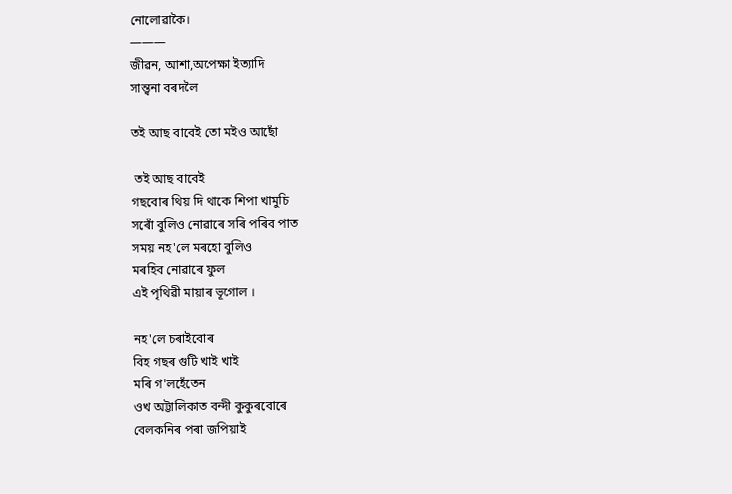নোলোৱাকৈ।
———
জীৱন, আশা,অপেক্ষা ইত্যাদি
সান্ত্বনা বৰদলৈ

ত‌ই আছ বাবেই তো ম‌ইও আছোঁ

 তই আছ বাবেই
গছবোৰ থিয় দি থাকে শিপা খামুচি
সৰোঁ বুলিও নোৱাৰে সৰি পৰিব পাত
সময় নহ'লে মৰহো বুলিও
মৰহিব নোৱাৰে ফুল
এই পৃথিৱী মায়াৰ ভূগোল ।

নহ'লে চৰাইবোৰ
বিহ গছৰ গুটি খাই খাই
মৰি গ'লহেঁতেন
ওখ অট্টালিকাত বন্দী কুকুৰবোৰে
বেলকনিৰ পৰা জপিয়াই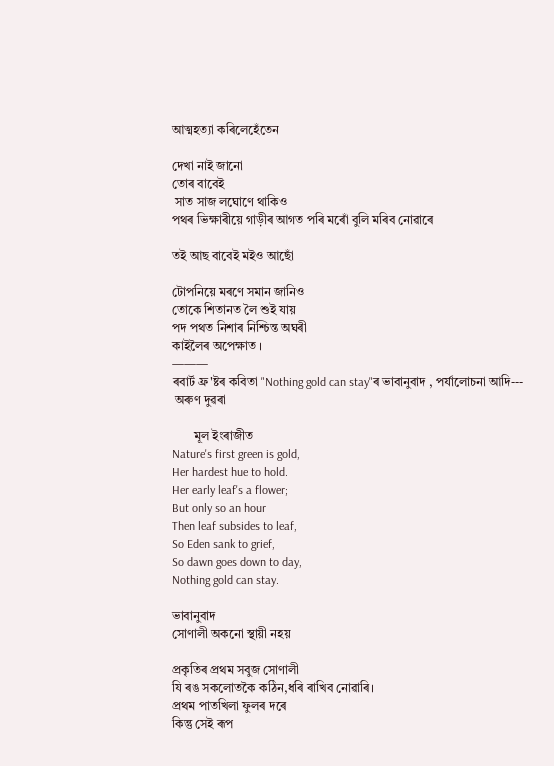আত্মহত্যা কৰিলেহেঁতেন

দেখা নাই জানো
তোৰ বাবেই
 সাত সাজ লঘোণে থাকিও
পথৰ ভিক্ষাৰীয়ে গাড়ীৰ আগত পৰি মৰোঁ বুলি মৰিব নোৱাৰে

ত‌ই আছ বাবেই ম‌ইও আছোঁ

টোপনিয়ে মৰণে সমান জানিও
তোকে শিতানত লৈ শুই যায়
পদ পথত নিশাৰ নিশ্চিন্ত অঘৰী
কাইলৈৰ অপেক্ষাত ।
———
ৰবাৰ্ট ফ্ৰ'ষ্টৰ কবিতা "Nothing gold can stay"ৰ ভাবানুবাদ , পৰ্যালোচনা আদি---
 অৰুণ দুৱৰা

       মূল ইংৰাজীত
Nature's first green is gold,
Her hardest hue to hold.
Her early leaf's a flower;
But only so an hour
Then leaf subsides to leaf,
So Eden sank to grief,
So dawn goes down to day,
Nothing gold can stay.

ভাবানুবাদ
সোণালী অকনো স্থায়ী নহয়

প্ৰকৃতিৰ প্ৰথম সবুজ সোণালী
যি ৰঙ সকলোতকৈ কঠিন,ধৰি ৰাখিব নোৱাৰি।
প্ৰথম পাতখিলা ফুলৰ দৰে
কিন্তু সেই ৰূপ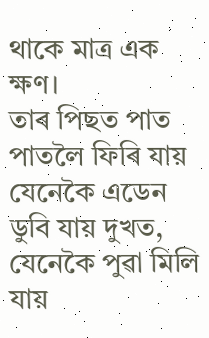থাকে মাত্ৰ এক ক্ষণ।
তাৰ পিছত পাত পাতলৈ ফিৰি যায়
যেনেকৈ এডেন ডুবি যায় দুখত,
যেনেকৈ পুৱা মিলি যায়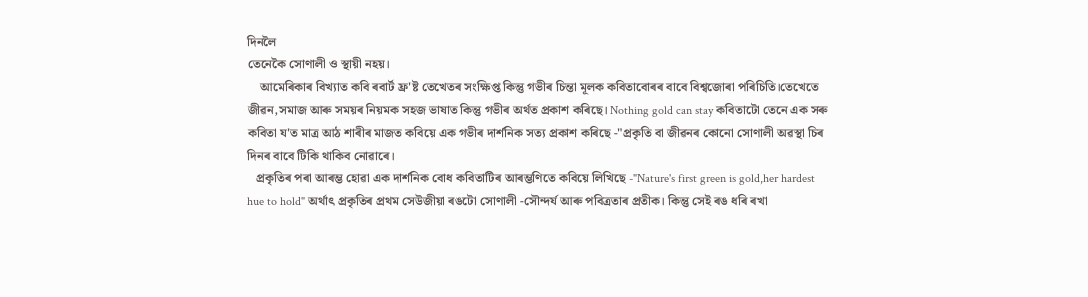দিনলৈ
তেনেকৈ সোণালী ও স্থায়ী নহয়।
    আমেৰিকাৰ বিখ্যাত কবি ৰবাৰ্ট ফ্ৰ'ষ্ট তেখেতৰ সংক্ষিপ্ত কিন্তু গভীৰ চিন্তা মূলক কবিতাবোৰৰ বাবে বিশ্বজোৰা পৰিচিতি।তেখেতে জীৱন,সমাজ আৰু সময়ৰ নিয়মক সহজ ভাষাত কিন্তু গভীৰ অৰ্থত প্ৰকাশ কৰিছে। Nothing gold can stay কবিতাটো তেনে এক সৰু কবিতা য'ত মাত্ৰ আঠ শাৰীৰ মাজত কবিয়ে এক গভীৰ দাৰ্শনিক সত্য প্ৰকাশ কৰিছে -"প্ৰকৃতি বা জীৱনৰ কোনো সোণালী অৱস্থা চিৰ দিনৰ বাবে টিকি থাকিব নোৱাৰে।
   প্ৰকৃতিৰ পৰা আৰম্ভ হোৱা এক দাৰ্শনিক বোধ কবিতাটিৰ আৰম্ভণিতে কবিয়ে লিখিছে -"Nature's first green is gold,her hardest hue to hold" অৰ্থাৎ প্ৰকৃতিৰ প্ৰথম সেউজীয়া ৰঙটো সোণালী -সৌন্দৰ্য আৰু পবিত্ৰতাৰ প্ৰতীক। কিন্তু সেই ৰঙ ধৰি ৰখা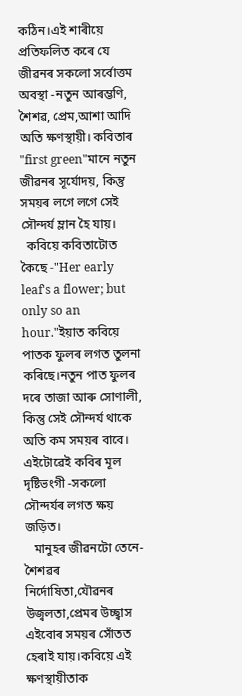কঠিন।এই শাৰীয়ে প্ৰতিফলিত কৰে যে জীৱনৰ সকলো সৰ্বোত্তম অবস্থা -নতুন আৰম্ভণি, শৈশৱ, প্ৰেম,আশা আদি অতি ক্ষণস্থায়ী। কবিতাৰ "first green"মানে নতুন জীৱনৰ সূৰ্যোদয়, কিন্তু সময়ৰ লগে লগে সেই সৌন্দৰ্য ম্লান হৈ যায়।
  কবিয়ে কবিতাটোত কৈছে -"Her early leaf's a flower; but only so an hour."ইয়াত কবিয়ে পাতক ফুলৰ লগত তুলনা কৰিছে।নতুন পাত ফুলৰ দৰে তাজা আৰু সোণালী, কিন্তু সেই সৌন্দৰ্য থাকে অতি কম সময়ৰ বাবে। এইটোৱেই কবিৰ মূল দৃষ্টিভংগী -সকলো সৌন্দৰ্যৰ লগত ক্ষয় জড়িত।
   মানুহৰ জীৱনটো তেনে-শৈশৱৰ নিৰ্দোষিতা,যৌৱনৰ উজ্বলতা,প্ৰেমৰ উচ্ছ্বাস এইবোৰ সময়ৰ সোঁতত হেৰাই যায়।কবিয়ে এই ক্ষণস্থায়ীতাক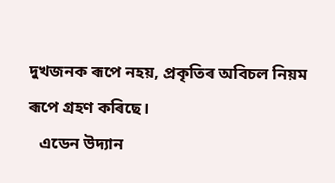দুখজনক ৰূপে নহয়, প্ৰকৃতিৰ অবিচল নিয়ম ৰূপে গ্ৰহণ কৰিছে।
   এডেন উদ্যান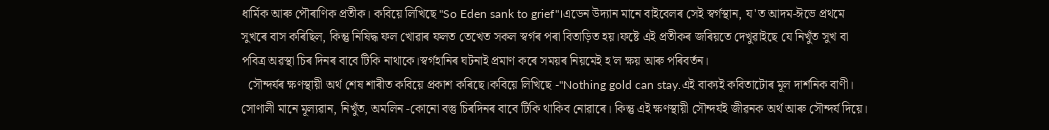ধাৰ্মিক আৰু পৌৰাণিক প্ৰতীক। কবিয়ে লিখিছে "So Eden sank to grief"।এডেন উদ্যান মানে বাইবেলৰ সেই স্বৰ্গস্থান, য'ত আদম-ঈভে প্ৰথমে সুখৰে বাস কৰিছিল, কিন্তু নিষিদ্ধ ফল খোৱাৰ ফলত তেখেত সকল স্বৰ্গৰ পৰা বিতাড়িত হয়।ফষ্টে এই প্ৰতীকৰ জৰিয়তে দেখুৱাইছে যে নিখুঁত সুখ বা পবিত্ৰ অৱস্থা চিৰ দিনৰ বাবে টিকি নাথাকে।স্বৰ্গহানিৰ ঘটনাই প্ৰমাণ কৰে সময়ৰ নিয়মেই হ'ল ক্ষয় আৰু পৰিবৰ্তন।
  সৌন্দৰ্যৰ ক্ষণস্থায়ী অৰ্থ শেষ শাৰীত কবিয়ে প্ৰকাশ কৰিছে।কবিয়ে লিখিছে -"Nothing gold can stay.এই বাক্যই কবিতাটোৰ মূল দাৰ্শনিক বাণী। সোণালী মানে মূল্যৱান, নিখুঁত, অমলিন -কোনো বস্তু চিৰদিনৰ বাবে টিকি থাকিব নোৱাৰে। কিন্তু এই ক্ষণস্থায়ী সৌন্দৰ্যই জীৱনক অৰ্থ আৰু সৌন্দৰ্য দিয়ে।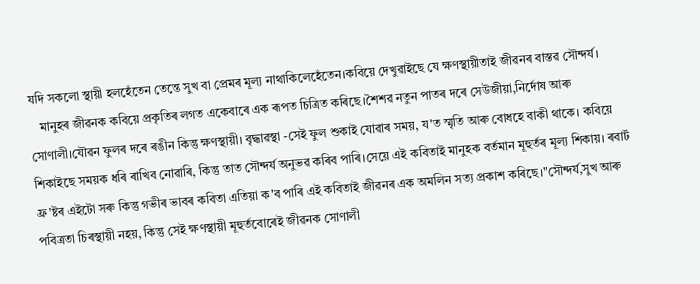যদি সকলো স্থায়ী হলহেঁতেন তেন্তে সুখ বা প্ৰেমৰ মূল্য নাথাকিলেহেঁতেন।কবিয়ে দেখুৱাইছে যে ক্ষণস্থায়ীতাই জীৱনৰ বাস্তৱ সৌন্দৰ্য।
   মানুহৰ জীৱনক কবিয়ে প্ৰকৃতিৰ লগত একেবাৰে এক ৰূপত চিত্ৰিত কৰিছে।শৈশৱ নতুন পাতৰ দৰে সেউজীয়া,নিৰ্দোষ আৰু সোণালী।যৌৱন ফুলৰ দৰে ৰঙীন কিন্তু ক্ষণস্থায়ী। বৃদ্ধাৱস্থা -সেই ফুল শুকাই যোৱাৰ সময়, য'ত স্মৃতি আৰু বোধহে বাকী থাকে। কবিয়ে শিকাইছে সময়ক ধৰি ৰাখিব নোৱাৰি, কিন্তু তাত সৌন্দৰ্য অনুভৱ কৰিব পাৰি।সেয়ে এই কবিতাই মানুহক বৰ্তমান মূহুৰ্তৰ মূল্য শিকায়। ৰবাৰ্ট ফ্ৰ'ষ্টৰ এইটো সৰু কিন্তু গভীৰ ভাবৰ কবিতা এতিয়া ক'ব পাৰি এই কবিতাই জীৱনৰ এক অমলিন সত্য প্ৰকাশ কৰিছে।"সৌন্দৰ্য,সুখ আৰু পবিত্ৰতা চিৰস্থায়ী নহয়, কিন্তু সেই ক্ষণস্থায়ী মূহুৰ্তবোৰেই জীৱনক সোণালী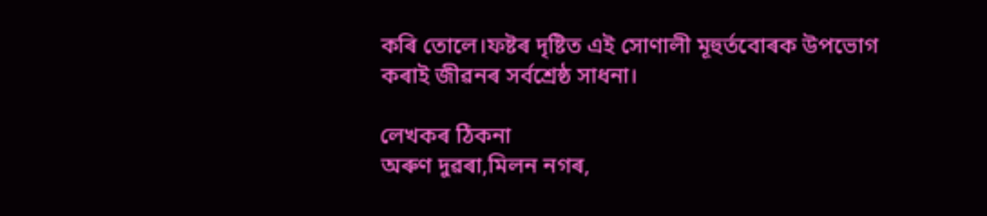কৰি তোলে।ফষ্টৰ দৃষ্টিত এই সোণালী মূহুৰ্তবোৰক উপভোগ কৰাই জীৱনৰ সৰ্বশ্ৰেষ্ঠ সাধনা।

লেখকৰ ঠিকনা
অৰুণ দুৱৰা,মিলন নগৰ,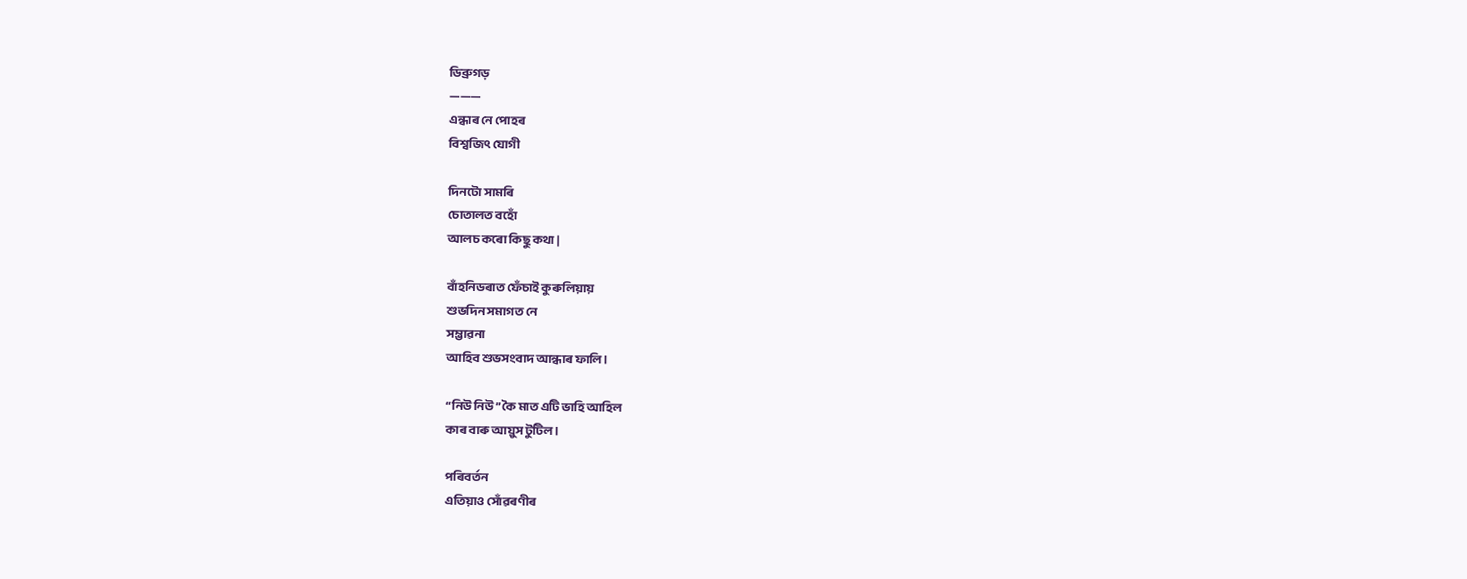ডিব্ৰুগড়
———
এন্ধাৰ নে পোহৰ
বিশ্বজিৎ যোগী

দিনটো সামৰি
চোতালত বহোঁ
আলচ কৰো কিছু কথা |

বাঁহনিডৰাত ফেঁচাই কুৰুলিয়ায়
শুভদিন সমাগত নে
সম্ভাৱনা
আহিব শুভসংবাদ আন্ধাৰ ফালি।

“নিউ নিউ” কৈ মাত এটি ভাহি আহিল
কাৰ বাৰু আয়ুস টুটিল।

পৰিবৰ্তন
এতিয়াও সোঁৱৰণীৰ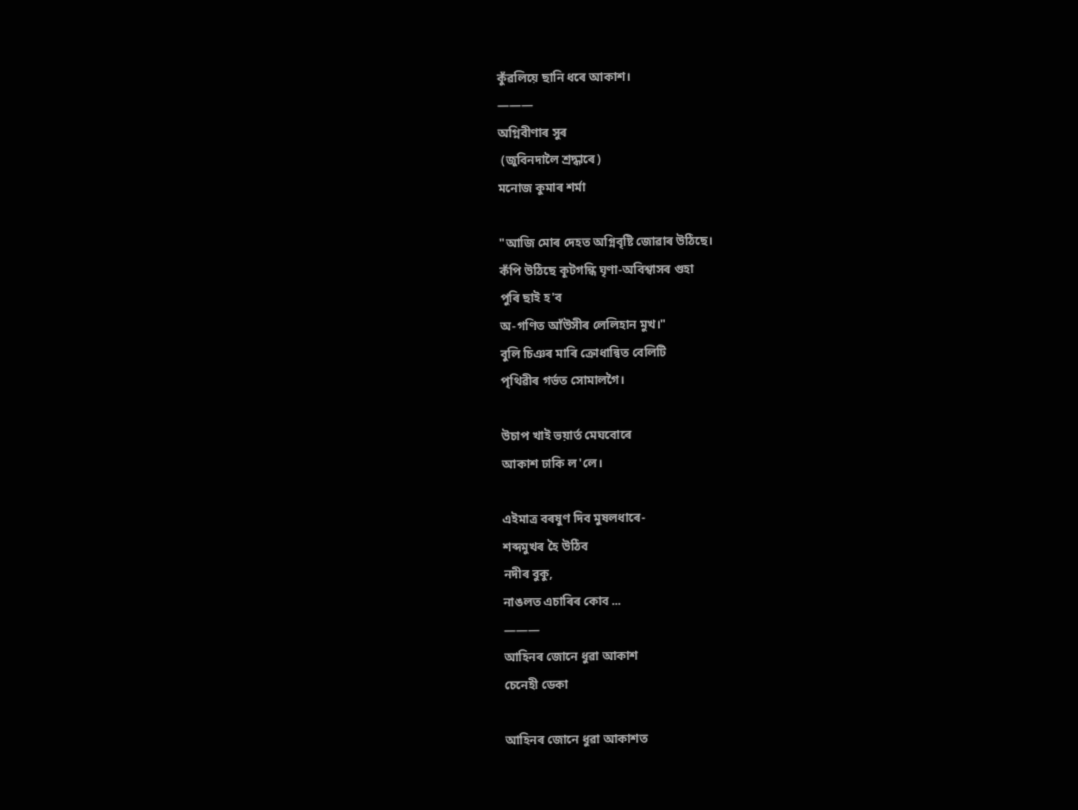কুঁৱলিয়ে ছানি ধৰে আকাশ।
———
অগ্নিবীণাৰ সুৰ
 (জুবিনদালৈ শ্ৰদ্ধাৰে)
মনোজ কুমাৰ শৰ্মা

"আজি মোৰ দেহত অগ্নিবৃষ্টি জোৱাৰ উঠিছে।
কঁপি উঠিছে কূটগন্ধি ঘৃণা-অবিশ্বাসৰ গুহা
পুৰি ছাই হ'ব
অ-গণিত আঁউসীৰ লেলিহান মুখ।"
বুলি চিঞৰ মাৰি ক্ৰোধান্বিত বেলিটি
পৃথিৱীৰ গৰ্ভত সোমালগৈ।

উচাপ খাই ভয়াৰ্ত মেঘবোৰে
আকাশ ঢাকি ল'লে।

এইমাত্ৰ বৰষুণ দিব মুষলধাৰে-
শব্দমুখৰ হৈ উঠিব
নদীৰ বুকু,
নাঙলত এচাৰিৰ কোব ...
———
আহিনৰ জোনে ধুৱা আকাশ
চেনেহী ডেকা

আহিনৰ জোনে ধুৱা আকাশত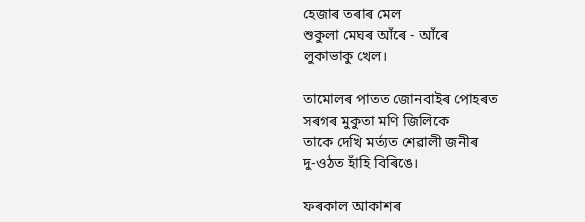হেজাৰ তৰাৰ মেল
শুকুলা মেঘৰ আঁৰে - আঁৰে
লুকাভাকু খেল।

তামোলৰ পাতত জোনবাইৰ পোহৰত
সৰগৰ মুকুতা মণি জিলিকে
তাকে দেখি মৰ্ত্যত শেৱালী জনীৰ
দু-ওঠত হাঁহি বিৰিঙে।

ফৰকাল আকাশৰ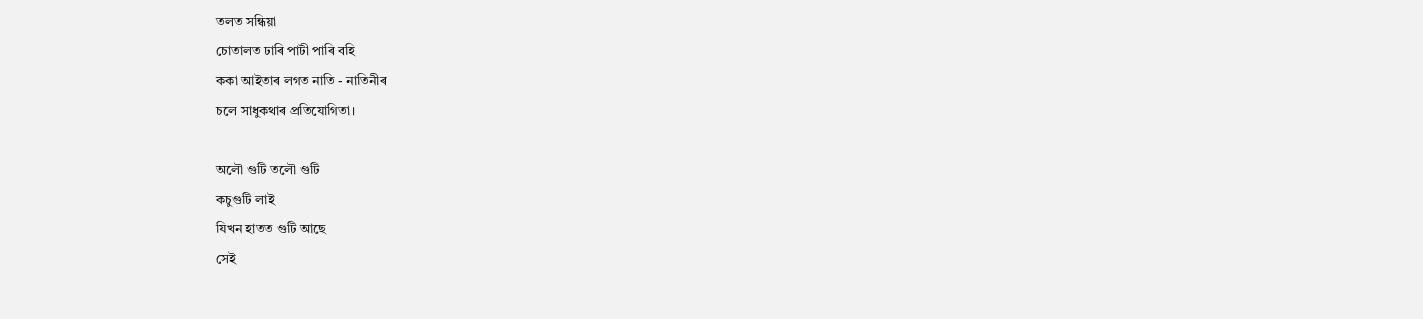তলত সন্ধিয়া
চোতালত ঢাৰি পাটী পাৰি বহি
ককা আইতাৰ লগত নাতি - নাতিনীৰ
চলে সাধুকথাৰ প্ৰতিযোগিতা।

অলৌ গুটি তলৌ গুটি
কচুগুটি লাই
যিখন হাতত গুটি আছে
সেই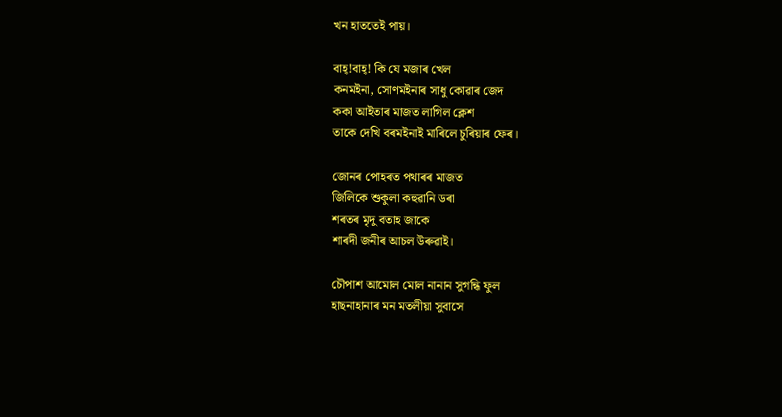খন হাততেই পায়।

বাহ্!বাহ্! কি যে মজাৰ খেল
কনমইনা, সোণমইনাৰ সাধু কোৱাৰ জেদ
ককা আইতাৰ মাজত লাগিল ক্লেশ
তাকে দেখি বৰমইনাই মাৰিলে চুৰিয়াৰ ফেৰ।

জোনৰ পোহৰত পথাৰৰ মাজত
জিলিকে শুকুলা কহুৱানি ডৰা
শৰতৰ মৃদু বতাহ জাকে
শাৰদী জনীৰ আচল উৰুৱাই।

চৌপাশ আমোল মোল নানান সুগন্ধি ফুল
হাছনাহানাৰ মন মতলীয়া সুবাসে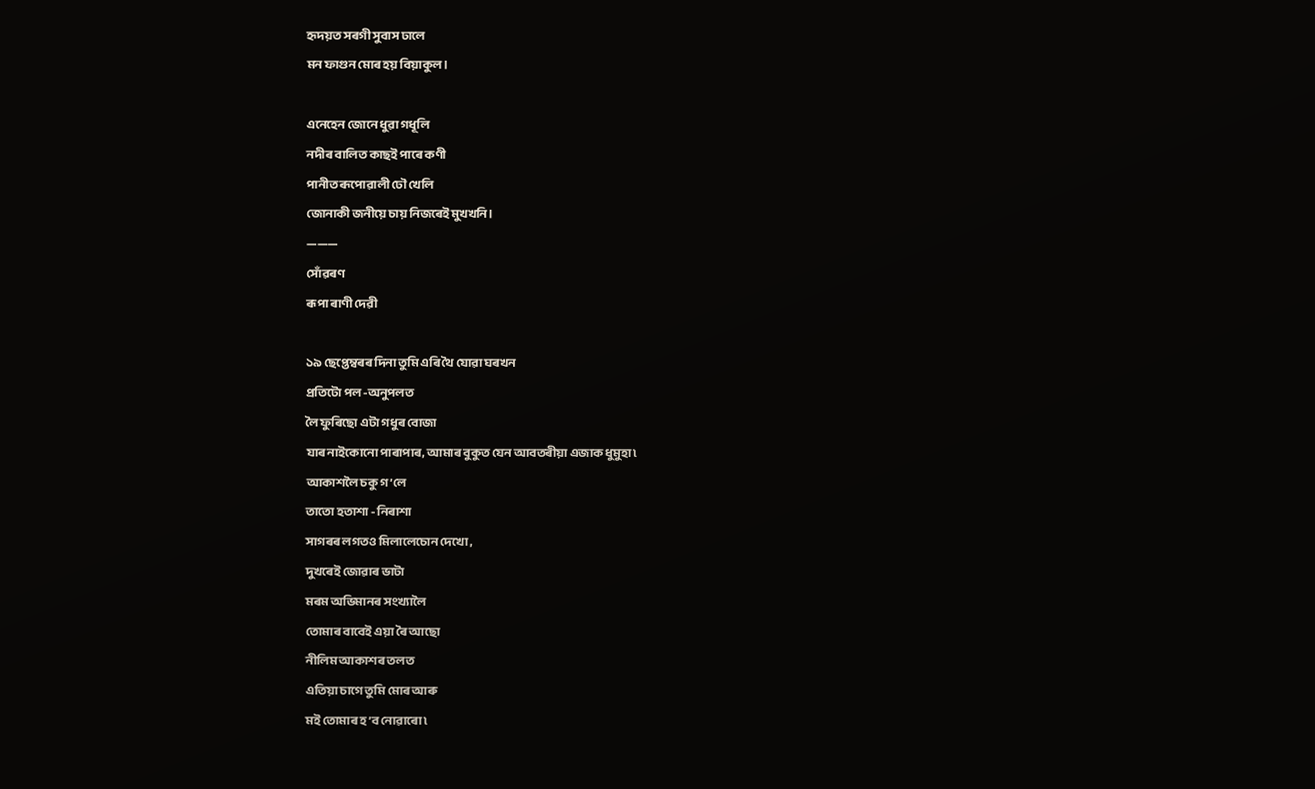হৃদয়ত সৰগী সুবাস ঢালে
মন ফাগুন মোৰ হয় বিয়াকুল।

এনেহেন জোনে ধুৱা গধূলি
নদীৰ বালিত কাছই পাৰে কণী
পানীত ৰূপোৱালী ঢৌ খেলি
জোনাকী জনীয়ে চায় নিজৰেই মুখখনি।
———
সোঁৱৰণ
ৰূপা ৰাণী দেৱী

১৯ ছেপ্তেম্বৰৰ দিনা তুমি এৰি থৈ যোৱা ঘৰখন
প্ৰতিটো পল -অনুপলত
লৈ ফুৰিছো এটা গধুৰ বোজা
যাৰ নাইকোনো পাৰাপাৰ, আমাৰ বুকুত যেন আবতৰীয়া এজাক ধুমুহা ৷
আকাশলৈ চকু গ’লে
তাতো হতাশা - নিৰাশা
সাগৰৰ লগতও মিলালেচোন দেখো ,
দুখৰেই জোৱাৰ ভাটা
মৰম অভিমানৰ সংখ্যালৈ
তোমাৰ বাবেই এয়া ৰৈ আছো
নীলিম আকাশৰ তলত
এতিয়া চাগে তুমি মোৰ আৰু
মই তোমাৰ হ’ব নোৱাৰো ৷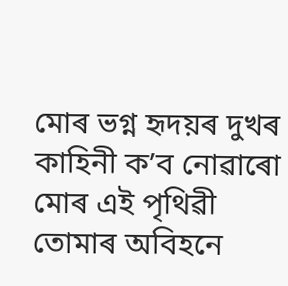মোৰ ভগ্ন হৃদয়ৰ দুখৰ
কাহিনী ক’ব নোৱাৰো
মোৰ এই পৃথিৱী তোমাৰ অবিহনে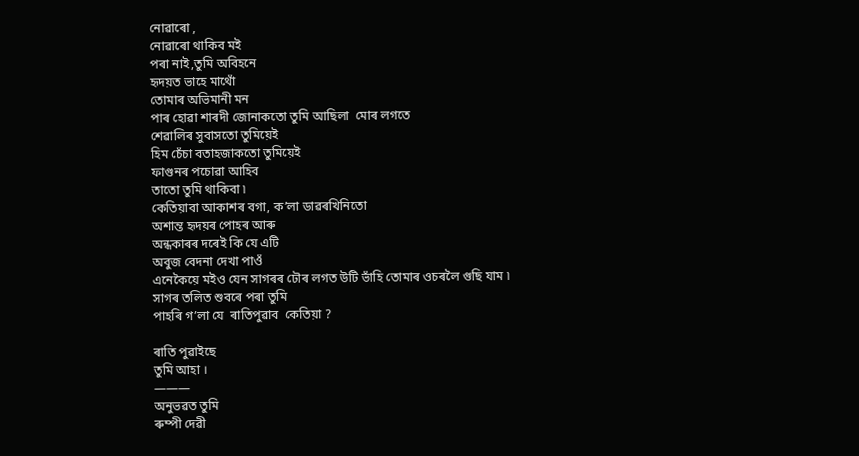নোৱাৰো ,
নোৱাৰো থাকিব মই
পৰা নাই,তুমি অবিহনে
হৃদয়ত ভাহে মাথোঁ
তোমাৰ অভিমানী মন
পাৰ হোৱা শাৰদী জোনাকতো তুমি আছিলা  মোৰ লগতে
শেৱালিৰ সুবাসতো তুমিয়েই
হিম চেঁচা বতাহজাকতো তুমিয়েই
ফাগুনৰ পচোৱা আহিব
তাতো তুমি থাকিবা ৷
কেতিয়াবা আকাশৰ বগা, ক’লা ডাৱৰখিনিতো
অশান্ত হৃদয়ৰ পোহৰ আৰু
অন্ধকাৰৰ দৰেই কি যে এটি
অবুজ বেদনা দেখা পাওঁ
এনেকৈয়ে মইও যেন সাগৰৰ ঢৌৰ লগত উটি ভাঁহি তোমাৰ ওচৰলৈ গুছি যাম ৷
সাগৰ তলিত শুবৰে পৰা তুমি
পাহৰি গ’লা যে  ৰাতিপুৱাব  কেতিয়া ?

ৰাতি পুৱাইছে
তুমি আহা ।
———
অনুভৱত তুমি
ৰুম্পী দেৱী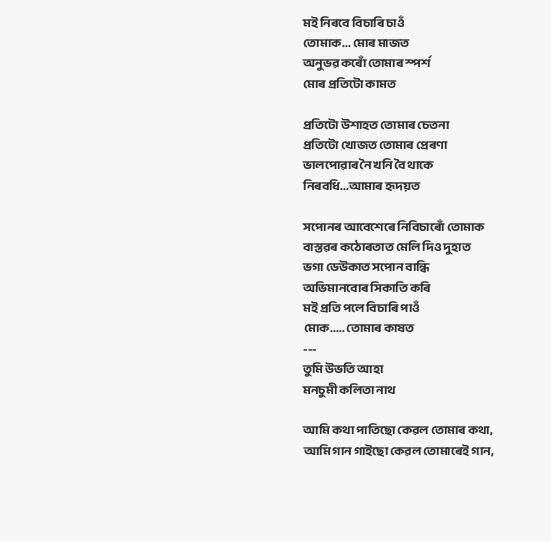মই নিৰবে বিচাৰি চাওঁ
তোমাক... মোৰ মাজত
অনুভৱ কৰোঁ তোমাৰ স্পৰ্শ
মোৰ প্ৰতিটো কামত

প্ৰতিটো উশাহত তোমাৰ চেতনা
প্ৰতিটো খোজত তোমাৰ প্ৰেৰণা
ভালপোৱাৰ নৈ খনি বৈ থাকে
নিৰবধি...আমাৰ হৃদয়ত

সপোনৰ আবেশেৰে নিবিচাৰোঁ তোমাক
বাস্তৱৰ কঠোৰতাত মেলি দিও দুহাত
ভগা ডেউকাত সপোন বান্ধি
অভিমানবোৰ সিকাতি কৰি
মই প্ৰতি পলে বিচাৰি পাওঁ
মোক..... তোমাৰ কাষত
---
তুমি উভতি আহা
মনচুমী কলিতা নাথ

আমি কথা পাতিছো কেৱল তোমাৰ কথা,
আমি গান গাইছো কেৱল তোমাৰেই গান,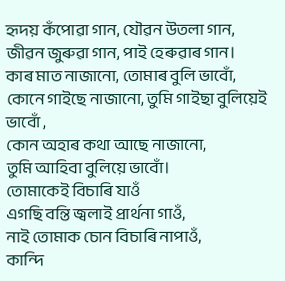হৃদয় কঁপোৱা গান, যৌৱন উতলা গান,
জীৱন জুৰুৱা গান, পাই হেৰুৱাৰ গান।
কাৰ মাত নাজানো, তোমাৰ বুলি ভাবোঁ,
কোনে গাইছে নাজানো, তুমি গাইছা বুলিয়েই ভাবোঁ ,
কোন অহাৰ কথা আছে নাজানো,
তুমি আহিবা বুলিয়ে ভাবোঁ।
তোমাকেই বিচাৰি যাওঁ
এগছি বন্তি জ্বলাই প্ৰাৰ্থনা গাওঁ,
নাই তোমাক চোন বিচাৰি নাপাওঁ,
কান্দি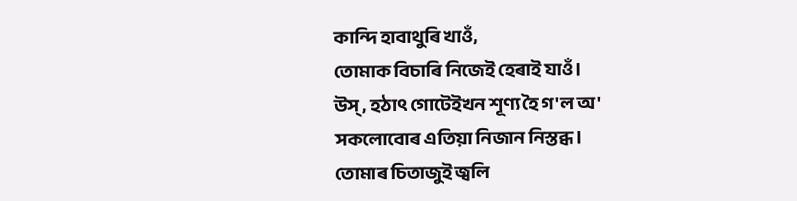কান্দি হাবাথুৰি খাওঁ,
তোমাক বিচাৰি নিজেই হেৰাই যাওঁ।
উস্ , হঠাৎ গোটেইখন শূণ্য হৈ গ'ল অ'
সকলোবোৰ এতিয়া নিজান নিস্তব্ধ।
তোমাৰ চিতাজুই জ্বলি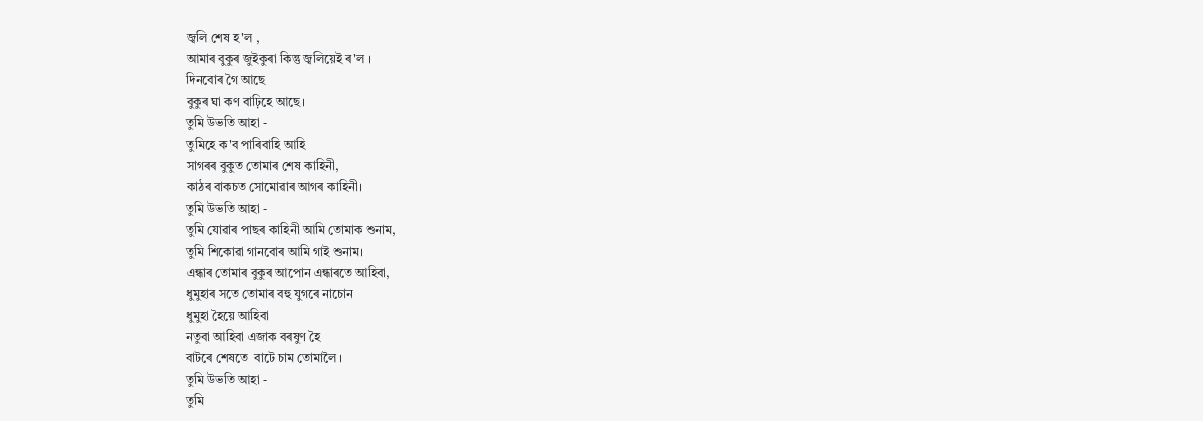জ্বলি শেষ হ'ল ,
আমাৰ বুকুৰ জুইকুৰা কিন্তু জ্বলিয়েই ৰ'ল ।
দিনবোৰ গৈ আছে
বুকুৰ ঘা কণ বাঢ়িহে আছে।
তুমি উভতি আহা -
তুমিহে ক'ব পাৰিবাহি আহি
সাগৰৰ বুকুত তোমাৰ শেষ কাহিনী,
কাঠৰ বাকচত সোমোৱাৰ আগৰ কাহিনী।
তুমি উভতি আহা -
তুমি যোৱাৰ পাছৰ কাহিনী আমি তোমাক শুনাম,
তুমি শিকোৱা গানবোৰ আমি গাই শুনাম।
এন্ধাৰ তোমাৰ বুকুৰ আপোন এন্ধাৰতে আহিবা,
ধুমুহাৰ সতে তোমাৰ বহু যুগৰে নাচোন
ধুমুহা হৈয়ে আহিবা
নতুবা আহিবা এজাক বৰষুণ হৈ
বাটৰে শেষতে  বাটে চাম তোমালৈ ।
তুমি উভতি আহা -
তুমি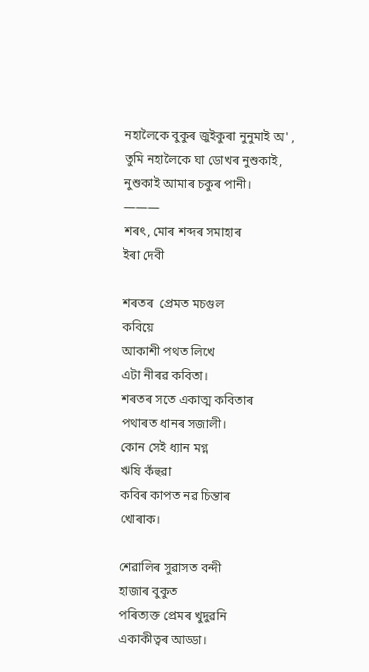নহালৈকে বুকুৰ জুইকুৰা নুনুমাই অ' ,
তুমি নহালৈকে ঘা ডোখৰ নুশুকাই,
নুশুকাই আমাৰ চকুৰ পানী।
———
শৰৎ, মোৰ শব্দৰ সমাহাৰ
ইৰা দেবী

শৰতৰ  প্ৰেমত মচগুল
কবিয়ে
আকাশী পথত লিখে
এটা নীৰৱ কবিতা।
শৰতৰ সতে একাত্ম কবিতাৰ
পথাৰত ধানৰ সজালী।
কোন সেই ধ্যান মগ্ন
ঋষি কঁহুৱা
কবিৰ কাপত নৱ চিন্তাৰ
খোৰাক।

শেৱালিৰ সুৱাসত বন্দী
হাজাৰ বুকুত
পৰিত্যক্ত প্ৰেমৰ খুদুৱনি
একাকীত্বৰ আড্ডা।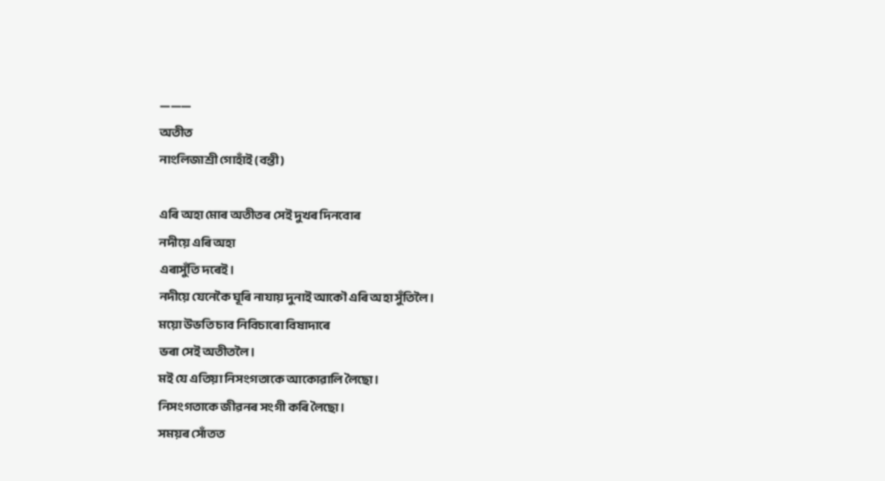———
অতীত
নাংলিজাশ্ৰী গোহাঁই (বন্তী)

এৰি অহা মোৰ অতীতৰ সেই দুখৰ দিনবোৰ
নদীয়ে এৰি অহা
এৰাসুঁতি দৰেই।
নদীয়ে যেনেকৈ ঘূৰি নাযায় দুনাই আকৌ এৰি অহা সুঁতিলৈ।
ময়ো উভতি চাব নিবিচাৰো বিষাদাৰে
ভৰা সেই অতীতলৈ।
মই যে এতিয়া নিসংগতাকে আকোৱালি লৈছো।
নিসংগতাকে জীৱনৰ সংগী কৰি লৈছো।
সময়ৰ সোঁতত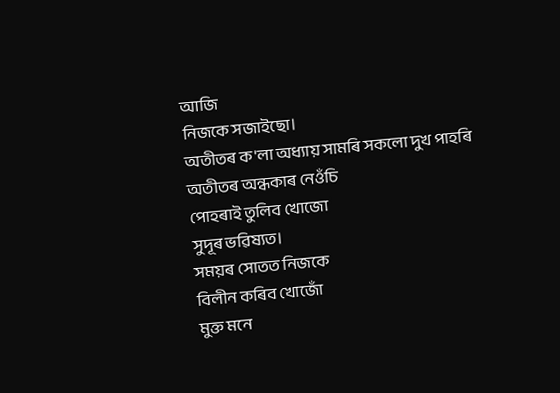আজি
নিজকে সজাইছো।
অতীতৰ ক'লা অধ্যায় সামৰি সকলো দুখ পাহৰি
অতীতৰ অন্ধকাৰ নেওঁচি
পোহৰাই তুলিব খোজো
সুদূৰ ভৱিষ্যত।
সময়ৰ সোতত নিজকে
বিলীন কৰিব খোজোঁ
মুক্ত মনে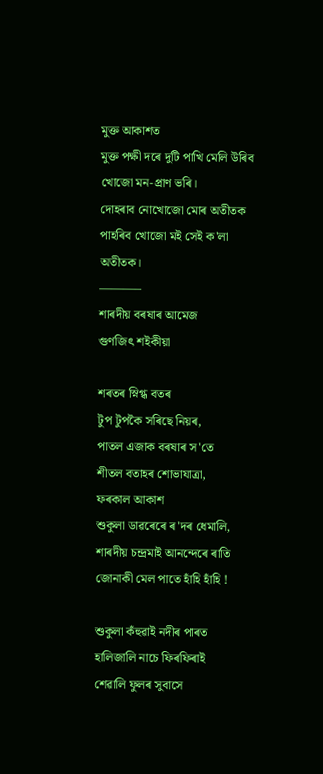মুক্ত আকাশত
মুক্ত পক্ষী দৰে দুটি পাখি মেলি উৰিব খোজো মন-প্ৰাণ ভৰি।
দোহৰাব নোখোজো মোৰ অতীতক পাহৰিব খোজো মই সেই ক'লা অতীতক।
———–
শাৰদীয় বৰষাৰ আমেজ
গুণজিৎ শইকীয়া

শৰতৰ স্নিগ্ধ বতৰ
টুপ টুপকৈ সৰিছে নিয়ৰ,
পাতল এজাক বৰষাৰ স'তে
শীতল বতাহৰ শোভাযাত্ৰা,
ফৰকাল আকাশ
শুকুলা ডাৱৰেৰে ৰ'দৰ ধেমালি,
শাৰদীয় চন্দ্ৰমাই আনন্দেৰে ৰাতি
জোনাকী মেল পাতে হাঁহি হাঁহি !

শুকুলা কঁহুৱাই নদীৰ পাৰত
হালিজালি নাচে ফিৰফিৰাই
শেৱালি ফুলৰ সুবাসে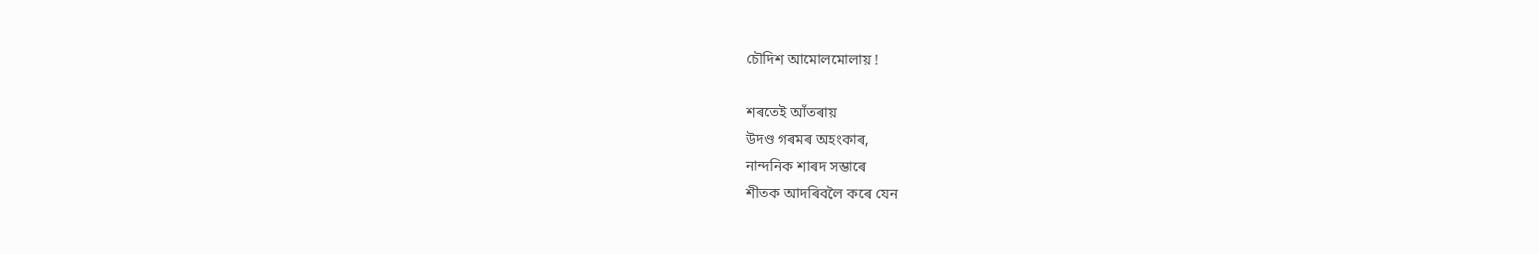চৌদিশ আমোলমোলায় !

শৰতেই আঁতৰায়
উদণ্ড গৰমৰ অহংকাৰ,
নান্দনিক শাৰদ সম্ভাৰে
শীতক আদৰিবলৈ কৰে যেন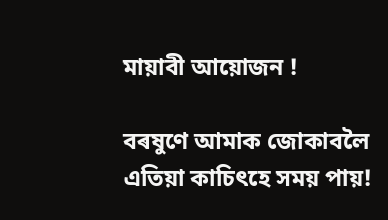মায়াবী আয়োজন !

বৰষুণে আমাক জোকাবলৈ এতিয়া কাচিৎহে সময় পায়!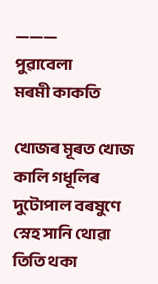———
পুৱাবেলা
মৰমী কাকতি

খোজৰ মূৰত খোজ
কালি গধূলিৰ দুটোপাল বৰষুণে
স্নেহ সানি থোৱা
তিতি থকা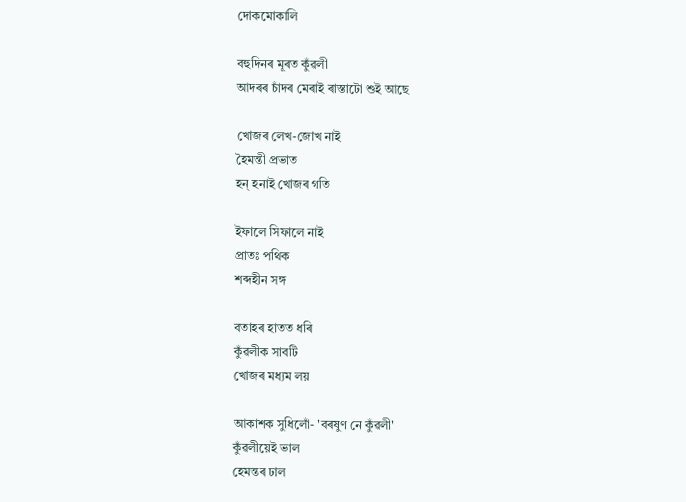দোকমোকালি

বহুদিনৰ মূৰত কুঁৱলী
আদৰৰ চাঁদৰ মেৰাই ৰাস্তাটো শুই আছে

খোজৰ লেখ-জোখ নাই
হৈমন্তী প্ৰভাত
হন্‌ হনাই খোজৰ গতি

ইফালে সিফালে নাই
প্ৰাতঃ পথিক
শব্দহীন সঙ্গ

বতাহৰ হাতত ধৰি
কুঁৱলীক সাবটি
খোজৰ মধ্যম লয়

আকাশক সুধিলোঁ- 'বৰষুণ নে কুঁৱলী'
কুঁৱলীয়েই ভাল
হেমন্তৰ ঢাল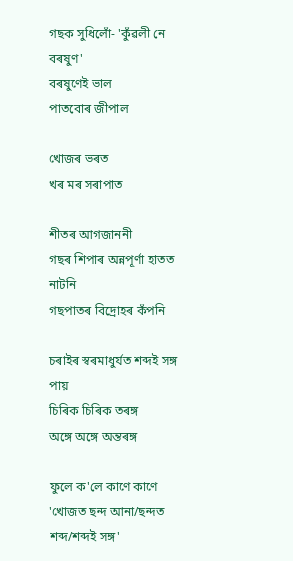গছক সুধিলোঁ- 'কুঁৱলী নে বৰষুণ'
বৰষুণেই ভাল
পাতবোৰ জীপাল

খোজৰ ভৰত
খৰ মৰ সৰাপাত

শীতৰ আগজাননী
গছৰ শিপাৰ অন্নপূৰ্ণা হাতত নাটনি
গছপাতৰ বিদ্ৰোহৰ কঁপনি

চৰাইৰ স্বৰমাধুৰ্যত শব্দই সঙ্গ পায়
চিৰিক চিৰিক তৰঙ্গ
অঙ্গে অঙ্গে অন্তৰঙ্গ

ফুলে ক'লে কাণে কাণে
'খোজত ছন্দ আনা/ছন্দত শব্দ/শব্দই সঙ্গ'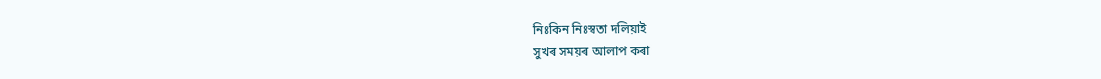নিঃকিন নিঃস্বতা দলিয়াই
সুখৰ সময়ৰ আলাপ কৰা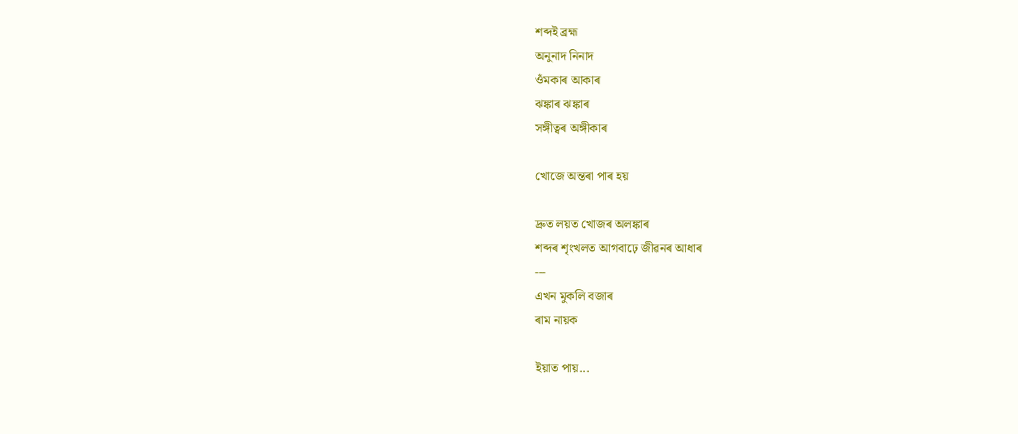শব্দই ব্ৰহ্ম
অনুনাদ নিনাদ
ওঁমকাৰ আকাৰ
ঝঙ্কাৰ ঝঙ্কাৰ
সঙ্গীত্বৰ অঙ্গীকাৰ

খোজে অন্তৰা পাৰ হয়

দ্ৰুত লয়ত খোজৰ অলঙ্কাৰ
শব্দৰ শৃংখলত আগবাঢ়ে জীৱনৰ আধাৰ
---
এখন মুকলি বজাৰ
ৰাম নায়ক

ইয়াত পায়...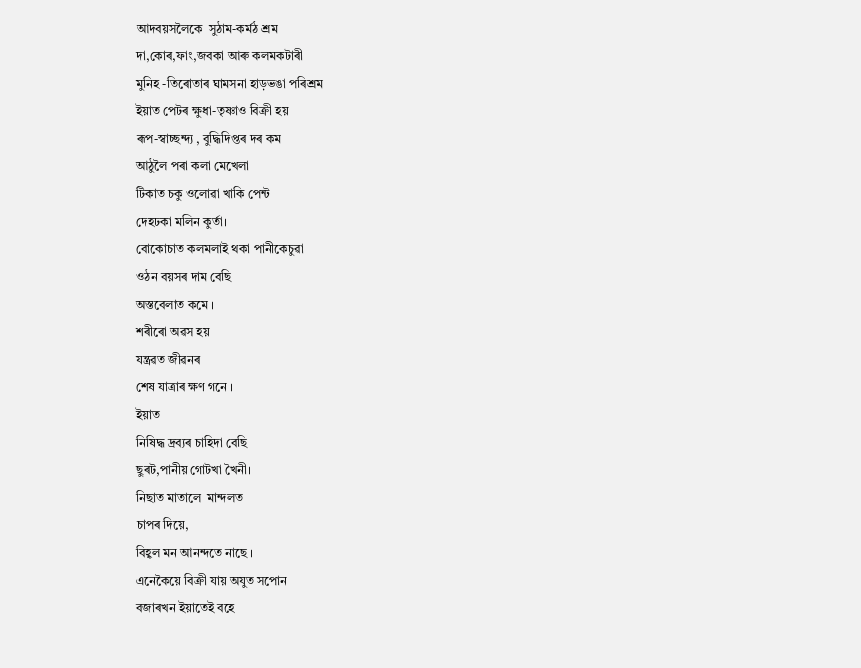আদবয়সলৈকে  সুঠাম-কৰ্মঠ শ্ৰম
দা,কোৰ,ফাং,জবকা আৰু কলমকটাৰী
মুনিহ -তিৰোতাৰ ঘামসনা হাড়ভঙা পৰিশ্ৰম
ইয়াত পেটৰ ক্ষুধা-তৃষ্ণাও বিক্ৰী হয়
ৰূপ-স্বাচ্ছন্দ্য , বুদ্ধিদিপ্তৰ দৰ কম
আঠুলৈ পৰা কলা মেখেলা
টিকাত চকু ওলোৱা খাকি পেন্ট
দেহঢকা মলিন কুৰ্তা।
বোকোচাত কলমলাই থকা পানীকেচুৱা
ওঠন বয়সৰ দাম বেছি
অস্তবেলাত কমে ।
শৰীৰো অৱস হয়
যন্ত্ৰৱত জীৱনৰ
শেষ যাত্ৰাৰ ক্ষণ গনে ।
ইয়াত
নিষিদ্ধ দ্ৰব্যৰ চাহিদা বেছি
ছুৰট,পানীয় গোটখা খৈনী।
নিছাত মাতালে  মান্দলত
চাপৰ দিয়ে,
বিহ্বল মন আনন্দতে নাছে ।
এনেকৈয়ে বিক্ৰী যায় অযুত সপোন
বজাৰখন ইয়াতেই বহে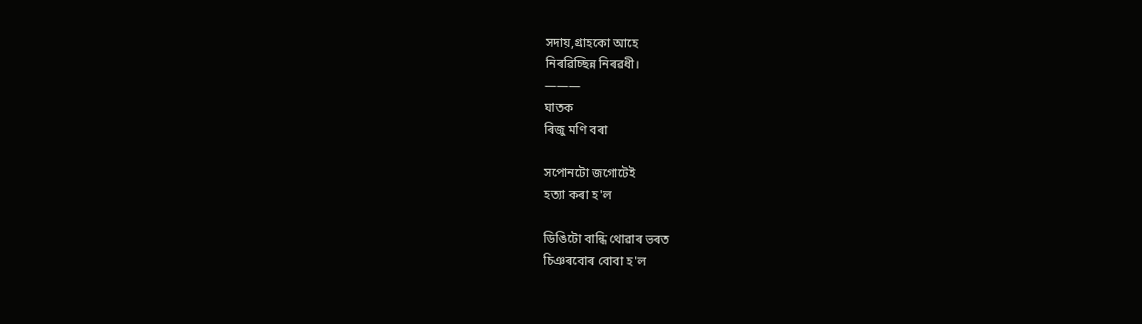সদায়,গ্ৰাহকো আহে
নিৰৱিচ্ছিন্ন নিৰৱধী।
———
ঘাতক
ৰিজু মণি বৰা

সপোনটো জগোটেই
হত্যা কৰা হ'ল

ডিঙিটো বান্ধি থোৱাৰ ভৰত
চিঞৰবোৰ বোবা হ'ল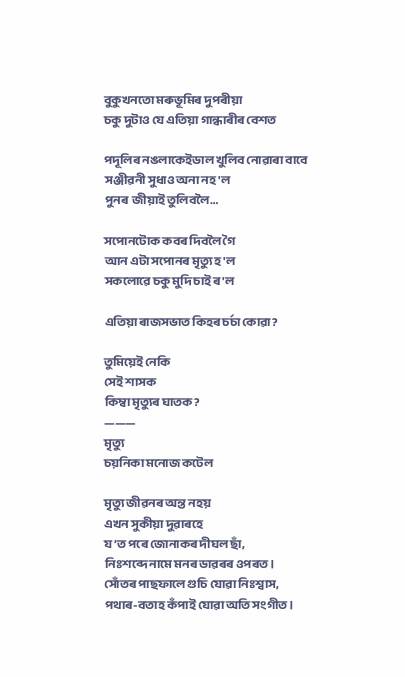বুকুখনতো মৰুভূমিৰ দুপৰীয়া
চকু দুটাও যে এতিয়া গান্ধাৰীৰ বেশত

পদূলিৰ নঙলাকেইডাল খুলিব নোৱাৰা বাবে
সঞ্জীৱনী সুধাও অনা নহ'ল
পুনৰ  জীয়াই তুলিবলৈ…

সপোনটোক কবৰ দিবলৈ গৈ
আন এটা সপোনৰ মৃত্যু হ'ল
সকলোৱে চকু মুদি চাই ৰ'ল

এতিয়া ৰাজসভাত কিহৰ চৰ্চা কোৱা?

তুমিয়েই নেকি
সেই শাসক
কিম্বা মৃত্যুৰ ঘাতক?
———
মৃত্যু
চয়নিকা মনোজ কটেল

মৃত্যু জীৱনৰ অন্ত নহয়
এখন সুকীয়া দুৱাৰহে
য’ত পৰে জোনাকৰ দীঘল ছাঁ,
নিঃশব্দে নামে মনৰ ডাৱৰৰ ওপৰত।
সোঁতৰ পাছফালে গুচি যোৱা নিঃশ্বাস,
পথাৰ-বতাহ কঁপাই যোৱা অতি সংগীত ।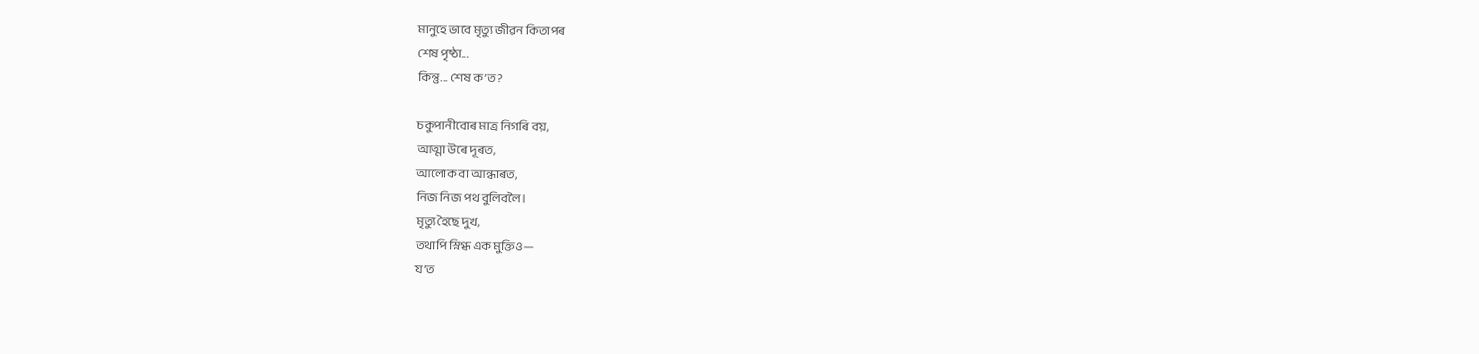মানুহে ভাবে মৃত্যু জীৱন কিতাপৰ
শেষ পৃষ্ঠা...
কিন্তু... শেষ ক’ত?

চকুপানীবোৰ মাত্ৰ নিগৰি বয়,
আত্মা উৰে দূৰত,
আলোক বা আন্ধাৰত,
নিজ নিজ পথ বুলিবলৈ।
মৃত্যু হৈছে দুখ,
তথাপি স্নিগ্ধ এক মুক্তিও—
য’ত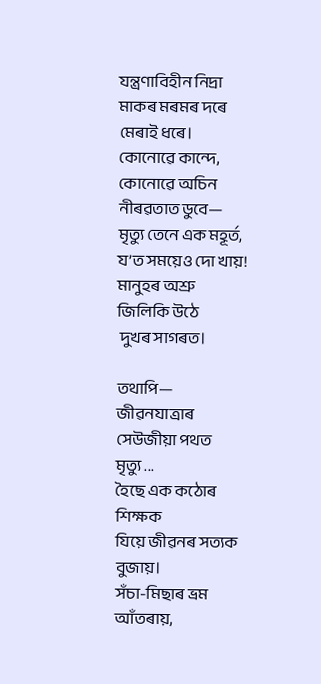যন্ত্রণাবিহীন নিদ্ৰা
মাকৰ মৰমৰ দৰে মেৰাই ধৰে।
কোনোৱে কান্দে,
কোনোৱে অচিন  নীৰৱতাত ডুবে—
মৃত্যু তেনে এক মহূৰ্ত,
য’ত সময়েও দো খায়!
মানুহৰ অশ্ৰু জিলিকি উঠে
 দুখৰ সাগৰত।

তথাপি—
জীৱনযাত্ৰাৰ সেউজীয়া পথত
মৃত্যু ...
হৈছে এক কঠোৰ শিক্ষক
যিয়ে জীৱনৰ সত্যক বুজায়।
সঁচা-মিছাৰ ভ্ৰম আঁতৰায়,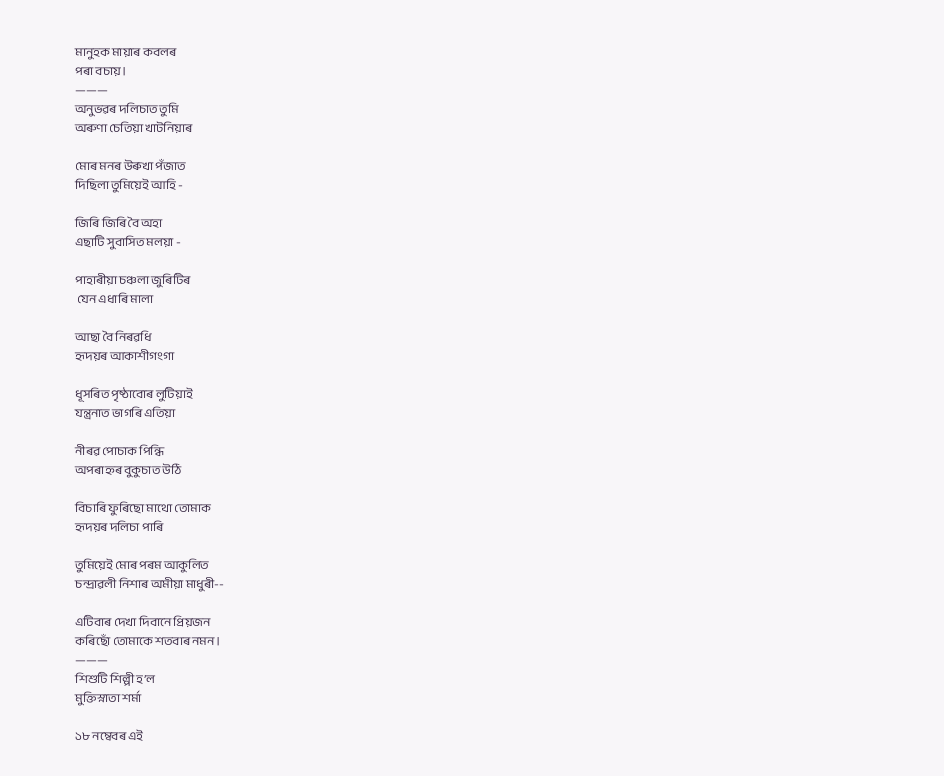মানুহক মায়াৰ কবলৰ
পৰা বচায়।
———
অনুভৱৰ দলিচাত তুমি
অৰুণা চেতিয়া খাটনিয়াৰ

মোৰ মনৰ উৰুখা পঁজাত
দিছিলা তুমিয়েই আহি -

জিৰি জিৰি বৈ অহা
এছাটি সুবাসিত মলয়া -

পাহাৰীয়া চঞ্চলা জুৰিটিৰ
 যেন এধাৰি মালা

আছা বৈ নিৰৱধি
হৃদয়ৰ আকাশীগংগা

ধূসৰিত পৃষ্ঠাবোৰ লুটিয়াই
যন্ত্ৰনাত ভাগৰি এতিয়া

নীৰৱ পোচাক পিন্ধি
অপৰাহ্নৰ বুকুচাত উঠি

বিচাৰি ফুৰিছো মাথো তোমাক
হৃদয়ৰ দলিচা পাৰি

তুমিয়েই মোৰ পৰম আকুলিত
চন্দ্ৰাৱলী নিশাৰ অমীয়া মাধুৰী--

এটিবাৰ দেখা দিবানে প্ৰিয়জন
কৰিছোঁ তোমাকে শতবাৰ নমন।
———
শিশুটি শিল্পী হ’ল
মুক্তিস্নাতা শৰ্মা

১৮ নম্বেবৰ এই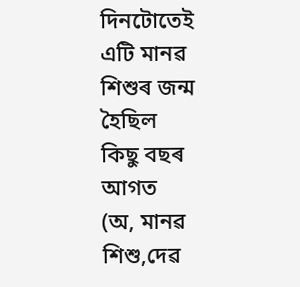দিনটোতেই এটি মানৱ শিশুৰ জন্ম হৈছিল
কিছু বছৰ আগত
(অ, মানৱ শিশু,দেৱ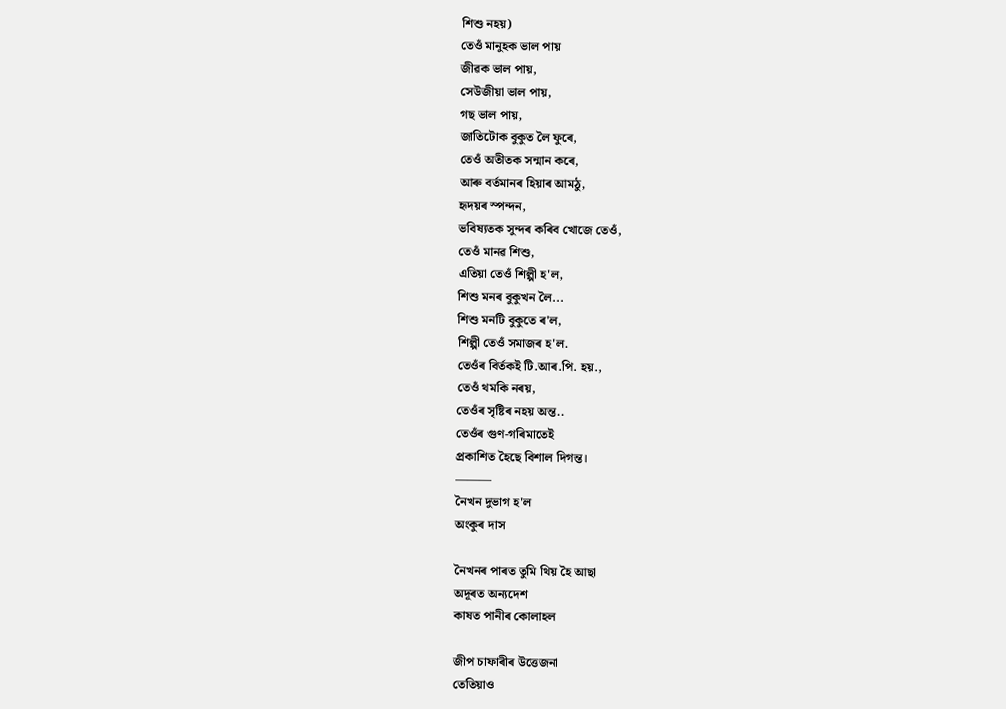শিশু নহয়)
তেওঁ মানুহক ভাল পায়
জীৱক ভাল পায়,
সেউজীয়া ভাল পায়,
গছ ভাল পায়,
জাতিটোক বুকুত লৈ ফুৰে,
তেওঁ অতীতক সন্মান কৰে,
আৰু বৰ্তমানৰ হিয়াৰ আমঠু,
হৃদয়ৰ স্পন্দন,
ভবিষ্যতক সুন্দৰ কৰিব খোজে তেওঁ,
তেওঁ মানৱ শিশু,
এতিয়া তেওঁ শিল্পী হ'ল,
শিশু মনৰ বুকুখন লৈ...
শিশু মনটি বুকুতে ৰ'ল,
শিল্পী তেওঁ সমাজৰ হ'ল.
তেওঁৰ বিৰ্তকই টি.আৰ.পি. হয়.,
তেওঁ থমকি নৰয়,
তেওঁৰ সৃষ্টিৰ নহয় অন্ত..
তেওঁৰ গুণ-গৰিমাতেই
প্ৰকাশিত হৈছে বিশাল দিগন্ত।
———
নৈখন দুভাগ হ'ল
অংকুৰ দাস

নৈখনৰ পাৰত তুমি থিয় হৈ আছা
অদূৰত অন্যদেশ
কাষত পানীৰ কোলাহল

জীপ চাফাৰীৰ উত্তেজনা
তেতিয়াও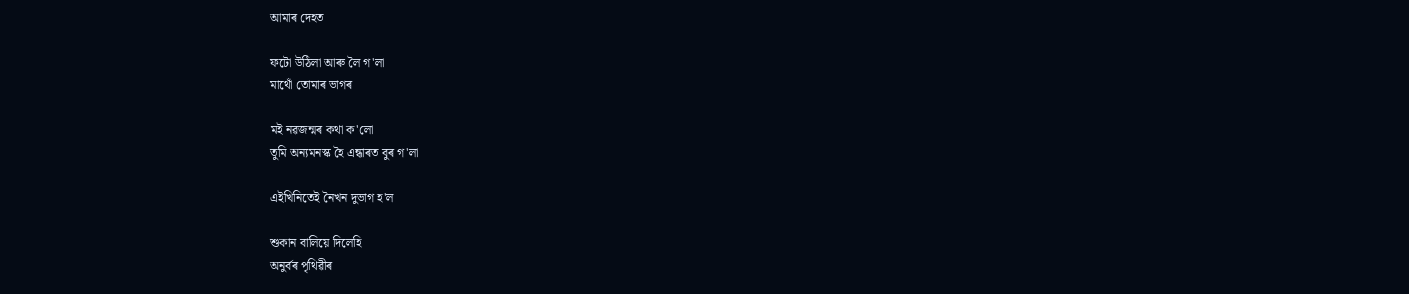আমাৰ দেহত

ফটো উঠিলা আৰু লৈ গ'লা
মাথোঁ তোমাৰ ভাগৰ

মই নৱজন্মৰ কথা ক'লো
তুমি অন্যমনস্ক হৈ এন্ধাৰত বুৰ গ'লা

এইখিনিতেই নৈখন দুভাগ হ'ল

শুকান বালিয়ে দিলেহি
অনুৰ্বৰ পৃথিৱীৰ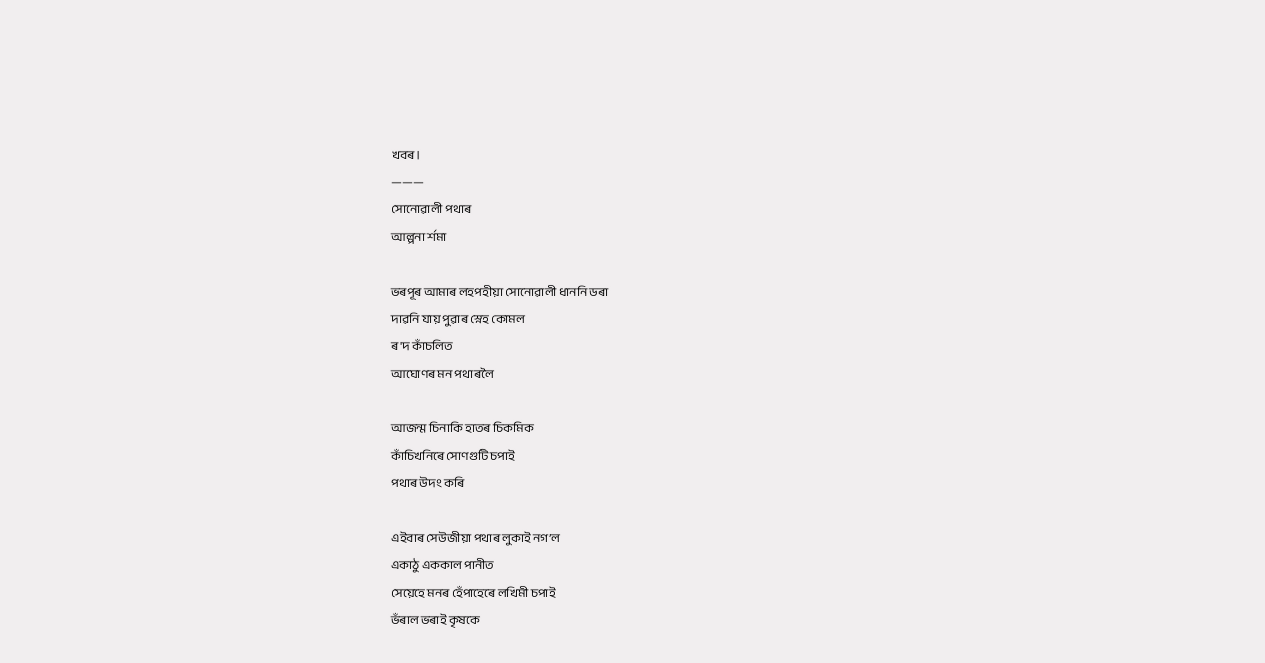খবৰ।
———
সোনোৱালী পথাৰ
আল্পনা ৰ্শমা

ভৰপূৰ আমাৰ লহপহীয়া সোনোৱালী ধাননি ডৰা
দাৱনি যায় পুৱাৰ স্নেহ কোমল
ৰ'দ কাঁচলিত
আঘোণৰ মন পথাৰলৈ

আজন্ম চিনাকি হাতৰ চিকমিক
কাঁচিখনিৰে সোণগুটি চপাই
পথাৰ উদং কৰি

এইবাৰ সেউজীয়া পথাৰ লুকাই নগ’ল
একাঠু এককাল পানীত
সেয়েহে মনৰ হেঁপাহেৰে লখিমী চপাই
ভঁৰাল ভৰাই কৃষকে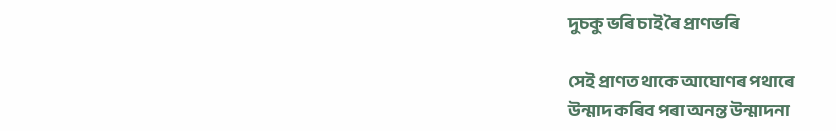দুচকু ভৰি চাই ৰৈ প্ৰাণভৰি

সেই প্ৰাণত থাকে আঘোণৰ পথাৰে
উন্মাদ কৰিব পৰা অনন্ত উন্মাদনা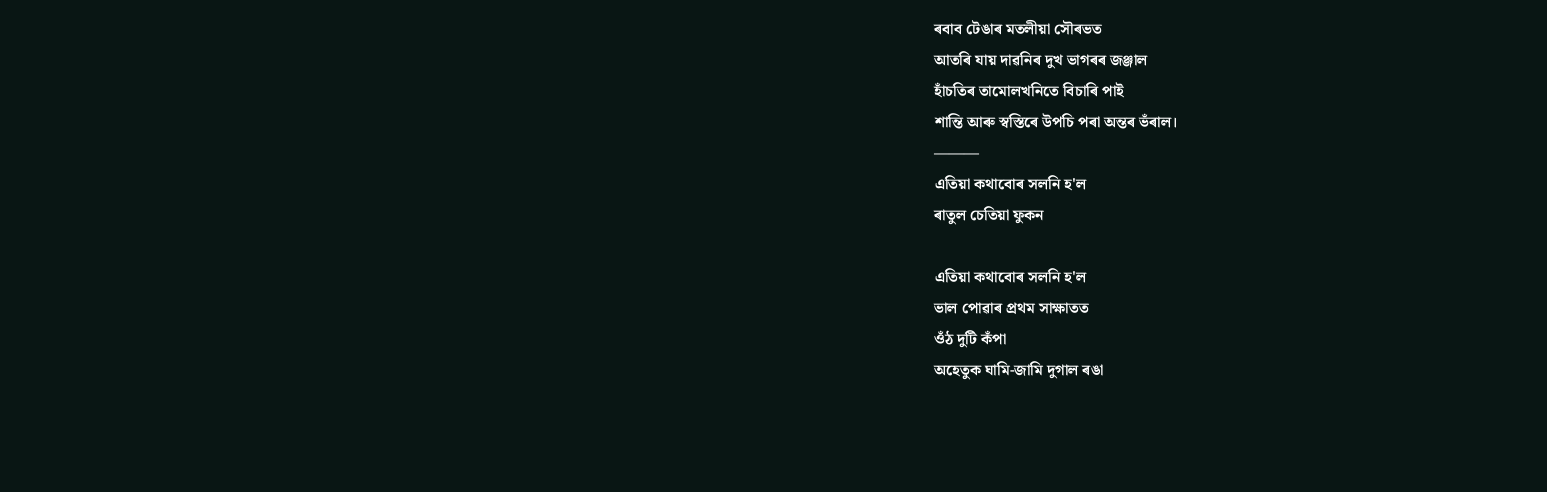ৰবাব টেঙাৰ মতলীয়া সৌৰভত
আতৰি যায় দাৱনিৰ দুখ ভাগৰৰ জঞ্জাল
হাঁচতিৰ তামোলখনিতে বিচাৰি পাই
শান্তি আৰু স্বস্তিৰে উপচি পৰা অন্তৰ ভঁৰাল।
———
এতিয়া কথাবোৰ সলনি হ'ল
ৰাতুল চেতিয়া ফুকন

এতিয়া কথাবোৰ সলনি হ'ল
ভাল পোৱাৰ প্ৰথম সাক্ষাতত
ওঁঠ দুটি কঁপা
অহেতুক ঘামি-জামি দুগাল ৰঙা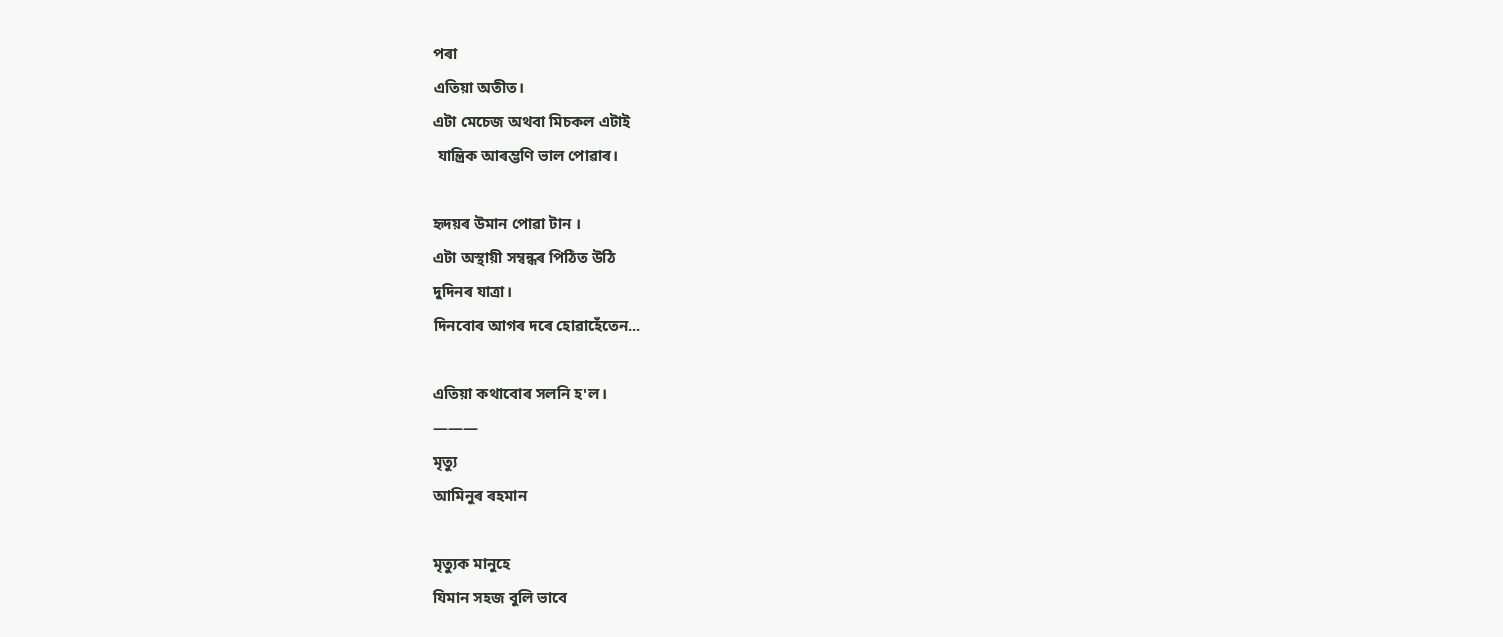পৰা
এতিয়া অতীত।
এটা মেচেজ অথবা মিচকল এটাই
 যান্ত্ৰিক আৰম্ভণি ভাল পোৱাৰ।

হৃদয়ৰ উমান পোৱা টান ।
এটা অস্থায়ী সম্বন্ধৰ পিঠিত উঠি
দুদিনৰ যাত্ৰা।
দিনবোৰ আগৰ দৰে হোৱাহেঁতেন...

এতিয়া কথাবোৰ সলনি হ'ল।
———
মৃত্যু
আমিনুৰ ৰহমান

মৃত্যুক মানুহে
যিমান সহজ বুলি ভাবে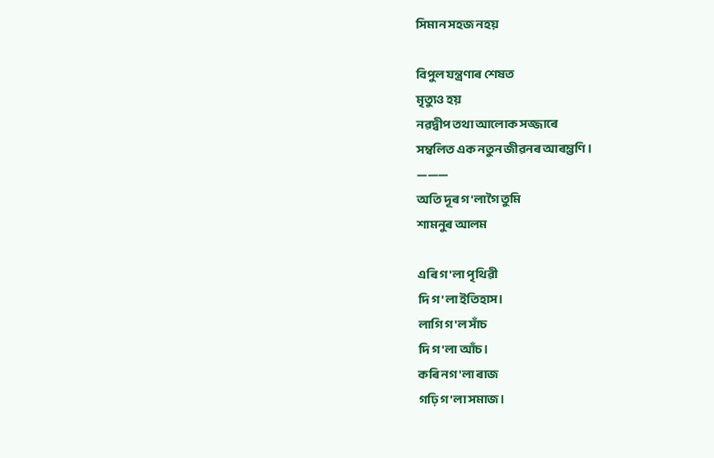সিমান সহজ নহয়

বিপুল যন্ত্ৰণাৰ শেষত
মৃত্যুও হয়
নৱদ্বীপ তথা আলোক সজ্জাৰে
সম্বলিত এক নতুন জীৱনৰ আৰম্ভণি ।
———
অতি দূৰ গ'লাগৈ তুমি
শামনুৰ আলম

এৰি গ'লা পৃথিৱী
দি গ'লা ইতিহাস।
লাগি গ'ল সাঁচ
দি গ'লা আ‌ঁচ।
কৰি নগ'লা ৰাজ
গঢ়ি গ'লা সমাজ।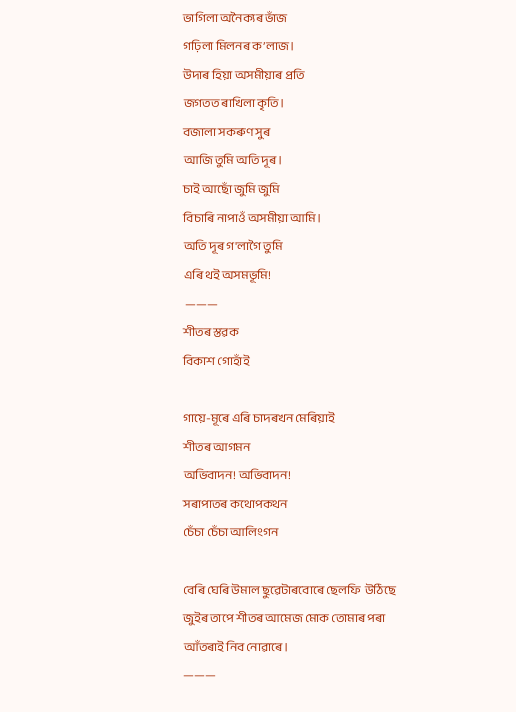ভাগিলা অনৈক্যৰ ভাঁজ
গঢ়িলা মিলনৰ ক’লাজ।
উদাৰ হিয়া অসমীয়াৰ প্ৰতি
জগতত ৰাখিলা কৃতি।
বজালা সকৰুণ সুৰ
আজি তুমি অতি দূৰ।
চাই আছোঁ জুমি জুমি
বিচাৰি নাপাওঁ অসমীয়া আমি।
অতি দূৰ গ'লাগৈ তুমি
এৰি থই অসমভূমি!
 ———
শীতৰ স্তৱক
বিকাশ গোহাঁই

গায়ে-মূৰে এৰি চাদৰখন মেৰিয়াই
শীতৰ আগমন
অভিবাদন! অভিবাদন!
সৰাপাতৰ কথোপকথন
চেঁচা চেঁচা আলিংগন

বেৰি ঘেৰি উমাল ছুৱেটাৰবোৰে ছেলফি  উঠিছে
জুইৰ তাপে শীতৰ আমেজ মোক তোমাৰ পৰা
আঁতৰাই নিব নোৱাৰে।
———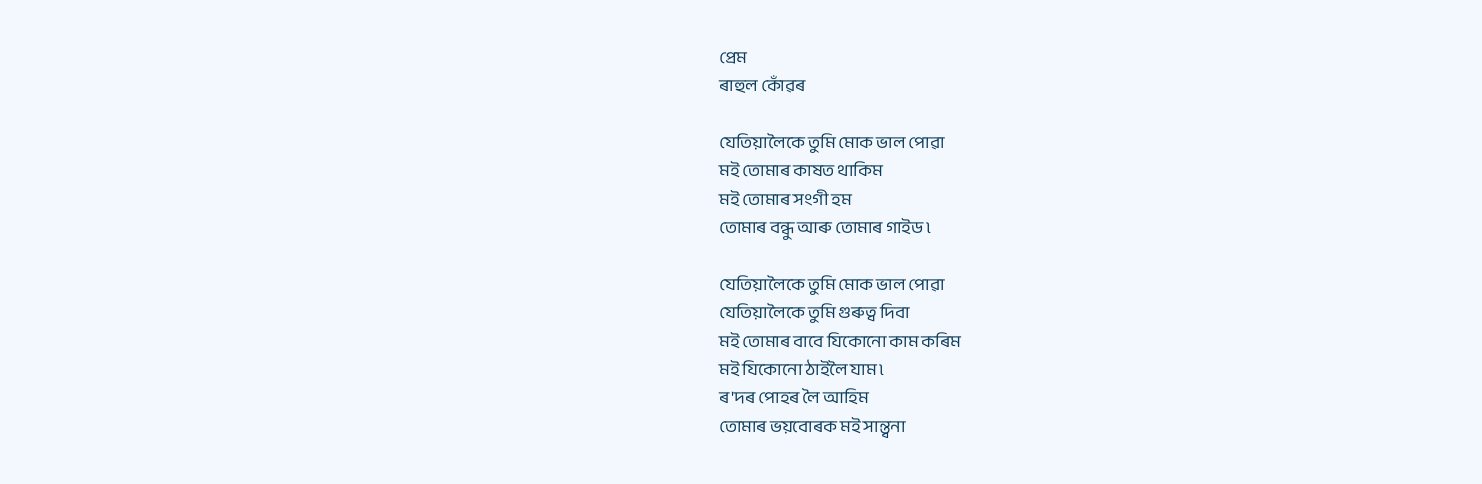প্ৰেম
ৰাহুল কোঁৱৰ

যেতিয়ালৈকে তুমি মোক ভাল পোৱা
মই তোমাৰ কাষত থাকিম
মই তোমাৰ সংগী হম
তোমাৰ বন্ধু আৰু তোমাৰ গাইড ৷

যেতিয়ালৈকে তুমি মোক ভাল পোৱা
যেতিয়ালৈকে তুমি গুৰুত্ব দিবা
মই তোমাৰ বাবে যিকোনো কাম কৰিম
মই যিকোনো ঠাইলৈ যাম ৷
ৰ'দৰ পোহৰ লৈ আহিম
তোমাৰ ভয়বোৰক মই সান্ত্বনা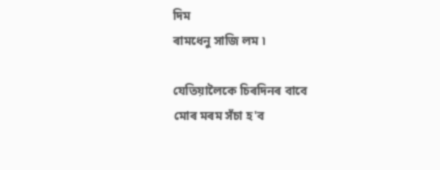দিম
ৰামধেনু সাজি লম ৷

যেতিয়ালৈকে চিৰদিনৰ বাবে
মোৰ মৰম সঁচা হ'ব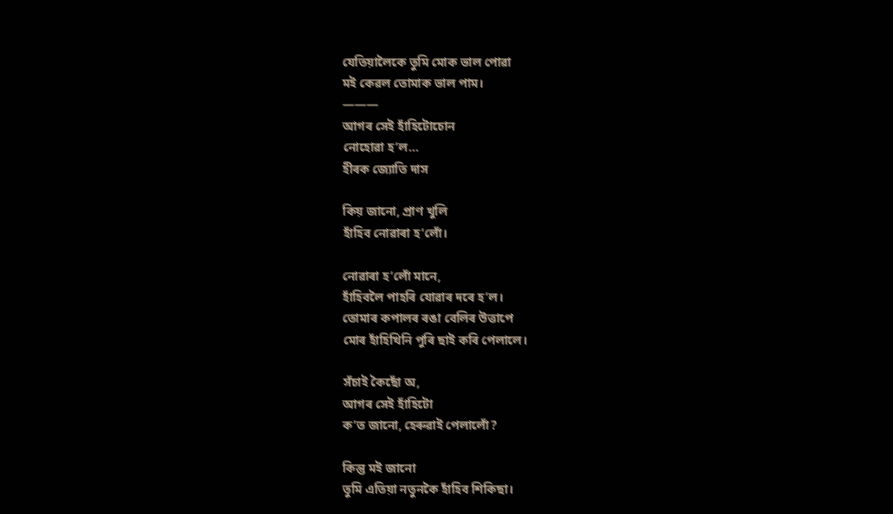যেতিয়ালৈকে তুমি মোক ভাল পোৱা
মই কেৱল তোমাক ভাল পাম।
———
আগৰ সেই হাঁহিটোচোন
নোহোৱা হ’ল…
হীৰক জ্যোতি দাস

কিয় জানো, প্ৰাণ খুলি
হাঁহিব নোৱাৰা হ’লোঁ।

নোৱাৰা হ’লোঁ মানে,
হাঁহিবলৈ পাহৰি যোৱাৰ দৰে হ’ল।
তোমাৰ কপালৰ ৰঙা বেলিৰ উত্তাপে
মোৰ হাঁহিখিনি পুৰি ছাই কৰি পেলালে।

সঁচাই কৈছোঁ অ,
আগৰ সেই হাঁহিটো
ক’ত জানো, হেৰুৱাই পেলালোঁ?

কিন্তু মই জানো
তুমি এতিয়া নতুনকৈ হাঁহিব শিকিছা।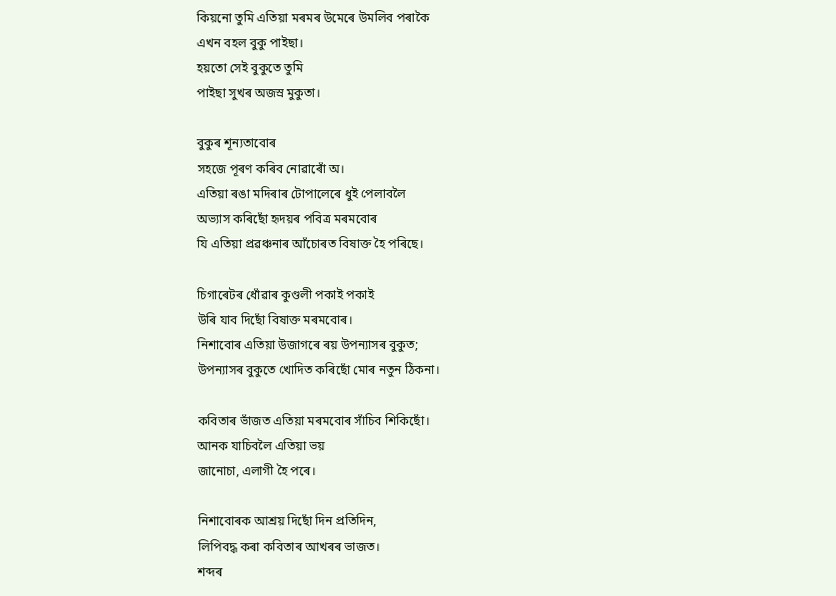কিয়নো তুমি এতিয়া মৰমৰ উমেৰে উমলিব পৰাকৈ
এখন বহল বুকু পাইছা।
হয়তো সেই বুকুতে তুমি
পাইছা সুখৰ অজস্ৰ মুকুতা।

বুকুৰ শূন্যতাবোৰ
সহজে পূৰণ কৰিব নোৱাৰোঁ অ।
এতিয়া ৰঙা মদিৰাৰ টোপালেৰে ধুই পেলাবলৈ
অভ্যাস কৰিছোঁ হৃদয়ৰ পবিত্ৰ মৰমবোৰ
যি এতিয়া প্ৰৱঞ্চনাৰ আঁচোৰত বিষাক্ত হৈ পৰিছে।

চিগাৰেটৰ ধোঁৱাৰ কুণ্ডলী পকাই পকাই
উৰি যাব দিছোঁ বিষাক্ত মৰমবোৰ।
নিশাবোৰ এতিয়া উজাগৰে ৰয় উপন্যাসৰ বুকুত;
উপন্যাসৰ বুকুতে খোদিত কৰিছোঁ মোৰ নতুন ঠিকনা।

কবিতাৰ ভাঁজত এতিয়া মৰমবোৰ সাঁচিব শিকিছোঁ।
আনক যাচিবলৈ এতিয়া ভয়
জানোচা, এলাগী হৈ পৰে।

নিশাবোৰক আশ্ৰয় দিছোঁ দিন প্ৰতিদিন,
লিপিবদ্ধ কৰা কবিতাৰ আখৰৰ ভাজত।
শব্দৰ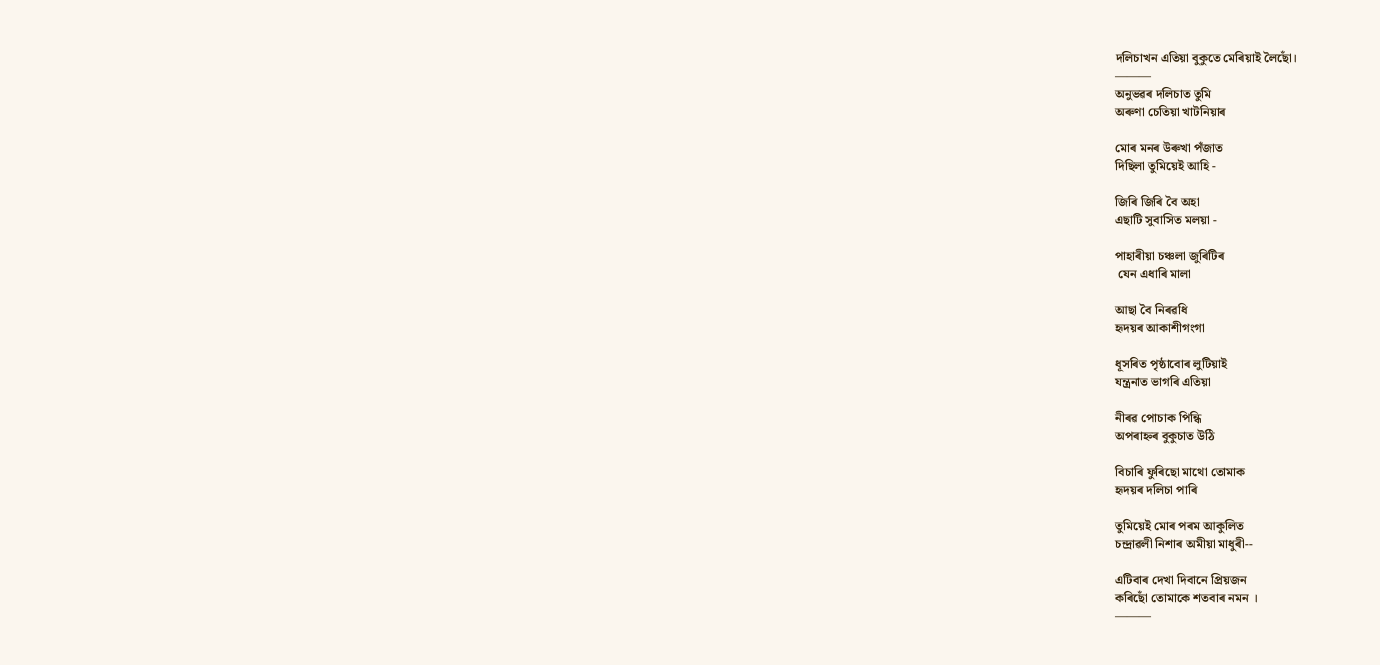দলিচাখন এতিয়া বুকুতে মেৰিয়াই লৈছোঁ।
———
অনুভৱৰ দলিচাত তুমি
অৰুণা চেতিয়া খাটনিয়াৰ

মোৰ মনৰ উৰুখা পঁজাত
দিছিলা তুমিয়েই আহি -

জিৰি জিৰি বৈ অহা
এছাটি সুবাসিত মলয়া -

পাহাৰীয়া চঞ্চলা জুৰিটিৰ
 যেন এধাৰি মালা

আছা বৈ নিৰৱধি
হৃদয়ৰ আকাশীগংগা

ধূসৰিত পৃষ্ঠাবোৰ লুটিয়াই
যন্ত্ৰনাত ভাগৰি এতিয়া

নীৰৱ পোচাক পিন্ধি
অপৰাহ্নৰ বুকুচাত উঠি

বিচাৰি ফুৰিছো মাথো তোমাক
হৃদয়ৰ দলিচা পাৰি

তুমিয়েই মোৰ পৰম আকুলিত
চন্দ্ৰাৱলী নিশাৰ অমীয়া মাধুৰী--

এটিবাৰ দেখা দিবানে প্ৰিয়জন
কৰিছোঁ তোমাকে শতবাৰ নমন ।
———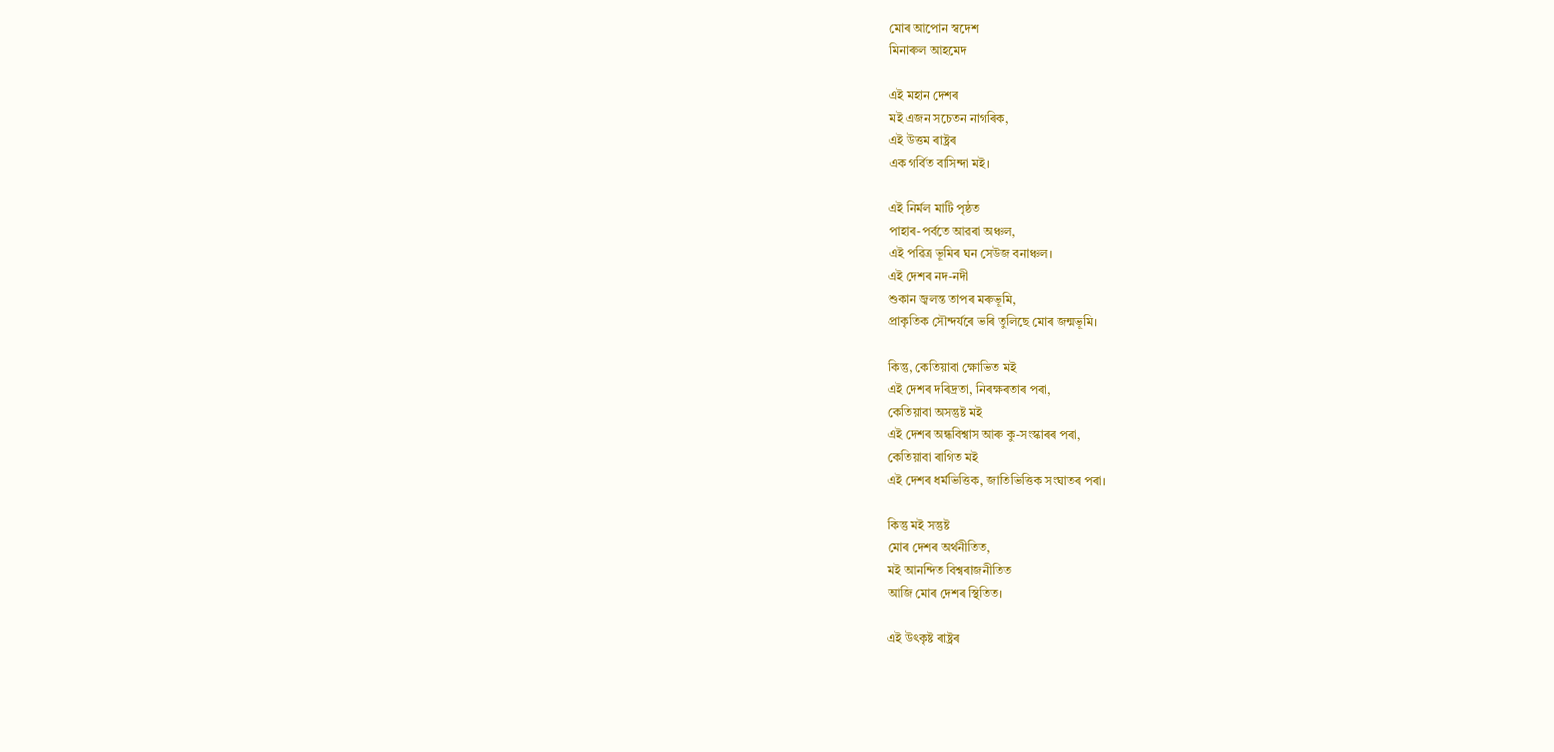মোৰ আপোন স্বদেশ
মিনাৰুল আহমেদ

এই মহান দেশৰ
মই এজন সচেতন নাগৰিক,
এই উত্তম ৰাষ্ট্ৰৰ
এক গৰ্বিত বাসিন্দা মই।

এই নিৰ্মল মাটি পৃষ্ঠত
পাহাৰ-পৰ্বতে আৱৰা অঞ্চল,
এই পৱিত্ৰ ভূমিৰ ঘন সেউজ বনাঞ্চল।
এই দেশৰ নদ-নদী
শুকান জ্বলন্ত তাপৰ মৰুভূমি,
প্ৰাকৃতিক সৌন্দৰ্যৰে ভৰি তুলিছে মোৰ জন্মভূমি।

কিন্তু, কেতিয়াবা ক্ষোভিত মই
এই দেশৰ দৰিদ্ৰতা, নিৰক্ষৰতাৰ পৰা,
কেতিয়াবা অসন্তুষ্ট মই
এই দেশৰ অন্ধবিশ্বাস আৰু কু-সংস্কাৰৰ পৰা,
কেতিয়াবা ৰাগিত মই
এই দেশৰ ধৰ্মভিত্তিক, জাতিভিত্তিক সংঘাতৰ পৰা।

কিন্তু মই সন্তুষ্ট
মোৰ দেশৰ অৰ্থনীতিত,
মই আনন্দিত বিশ্বৰাজনীতিত
আজি মোৰ দেশৰ স্থিতিত।

এই উৎকৃষ্ট ৰাষ্ট্ৰৰ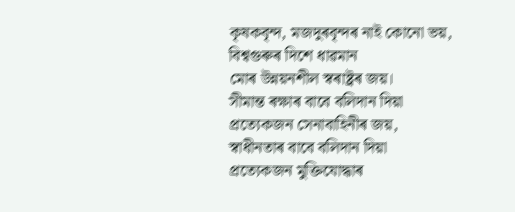কৃষকবৃন্দ, মজদুৰবৃন্দৰ নাই কোনো ভয়,
বিশ্বগুৰুৰ দিশে ধাৱমান
মোৰ উন্নয়নশীল স্বৰাষ্ট্ৰৰ জয়।
সীমান্ত ৰক্ষাৰ বাবে বলিদান দিয়া
প্ৰত্যেকজন সেনাবাহিনীৰ জয়,
স্বাধীনতাৰ বাবে বলিদান দিয়া
প্ৰত্যেকজন মুক্তিযোদ্ধাৰ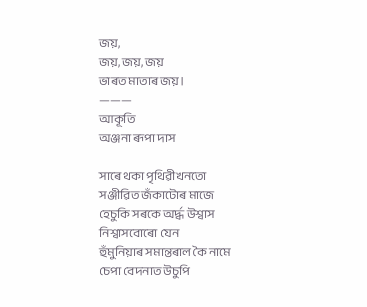জয়,
জয়, জয়, জয়
ভাৰত মাতাৰ জয়।
———
আকূতি
অঞ্জনা ৰূপা দাস

সাৰে থকা পৃথিৱীখনতো
সঞ্জীৱিত জঁকাটোৰ মাজে
হেচুকি সৰকে অৰ্দ্ধ উশ্বাস
নিশ্বাসবোৰো যেন
হুঁমুনিয়াৰ সমান্তৰাল কৈ নামে
চেপা বেদনাত উচুপি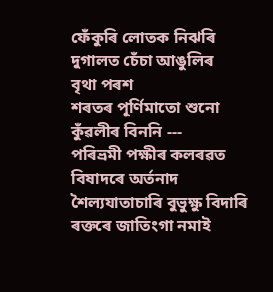ফেঁকুৰি লোতক নিঝৰি
দুগালত চেঁচা আঙুলিৰ
বৃথা পৰশ
শৰতৰ পূৰ্ণিমাতো শুনো
কুঁৱলীৰ বিননি ---
পৰিভ্ৰমী পক্ষীৰ কলৰৱত
বিষাদৰে অৰ্তনাদ
শৈল্যযাতাচাৰি বুভুক্ষু বিদাৰি
ৰক্তৰে জাতিংগা নমাই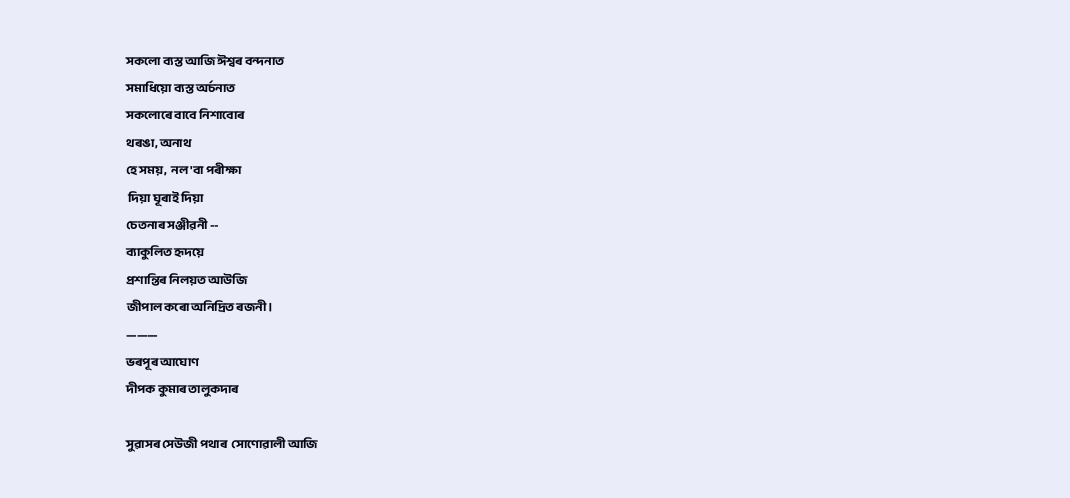সকলো ব্যস্ত আজি ঈশ্বৰ বন্দনাত
সমাধিয়ো ব্যস্ত অৰ্চনাত
সকলোৰে বাবে নিশাবোৰ
থৰঙা, অনাথ
হে সময়,  নল'বা পৰীক্ষা
 দিয়া ঘূৰাই দিয়া
চেতনাৰ সঞ্জীৱনী --
ব্যাকুলিত হৃদয়ে
প্ৰশান্তিৰ নিলয়ত আউজি
জীপাল কৰো অনিদ্ৰিত ৰজনী।
———
ভৰপূৰ আঘোণ
দীপক কুমাৰ তালুকদাৰ

সুৱাসৰ সেউজী পথাৰ  সোণোৱালী আজি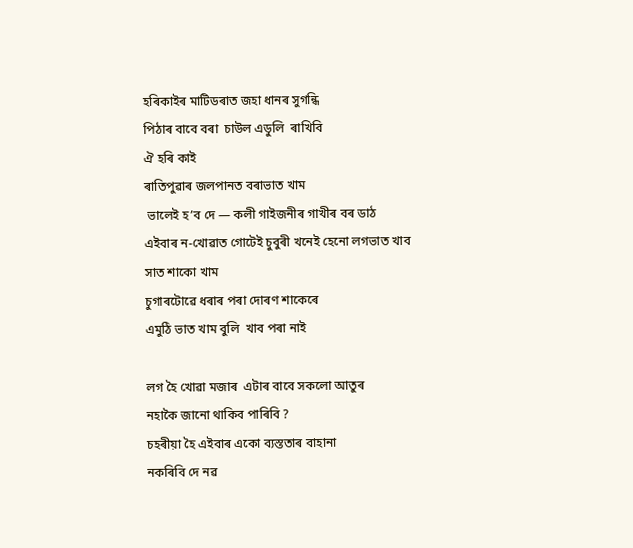হৰিকাইৰ মাটিডৰাত জহা ধানৰ সুগন্ধি
পিঠাৰ বাবে বৰা  চাউল এডুলি  ৰাখিবি
ঐ হৰি কাই
ৰাতিপুৱাৰ জলপানত বৰাভাত খাম
 ভালেই হ’ব দে — কলী গাইজনীৰ গাখীৰ বৰ ডাঠ
এইবাৰ ন-খোৱাত গোটেই চুবুৰী খনেই হেনো লগভাত খাব
সাত শাকো খাম
চুগাৰটোৱে ধৰাৰ পৰা দোৰণ শাকেৰে
এমুঠি ভাত খাম বুলি  খাব পৰা নাই

লগ হৈ খোৱা মজাৰ  এটাৰ বাবে সকলো আতুৰ
নহাকৈ জানো থাকিব পাৰিবি ?
চহৰীয়া হৈ এইবাৰ একো ব্যস্ততাৰ বাহানা
নকৰিবি দে নৱ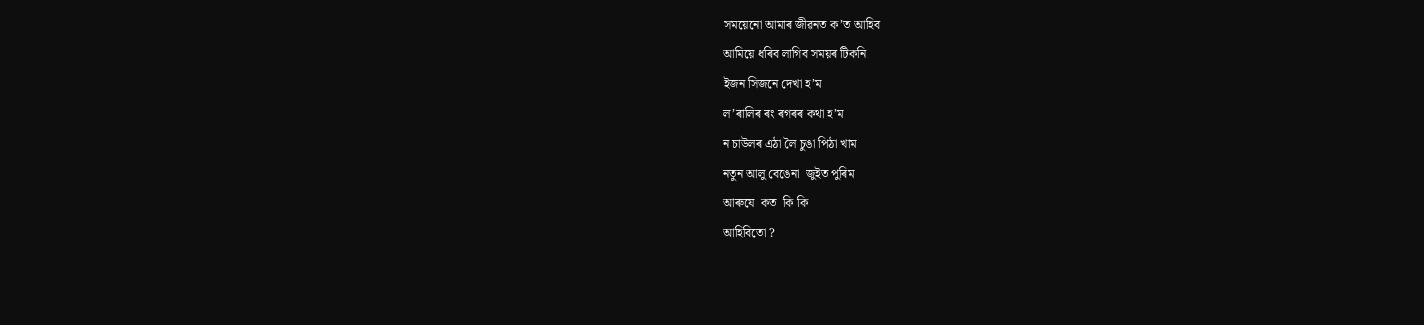সময়েনো আমাৰ জীৱনত ক’ত আহিব
আমিয়ে ধৰিব লাগিব সময়ৰ টিকনি
ইজন সিজনে দেখা হ’ম
ল’ৰালিৰ ৰং ৰগৰৰ কথা হ’ম
ন চাউলৰ এঠা লৈ চুঙা পিঠা খাম
নতুন আলু বেঙেনা  জুইত পুৰিম
আৰুযে  কত  কি কি
আহিবিতো ?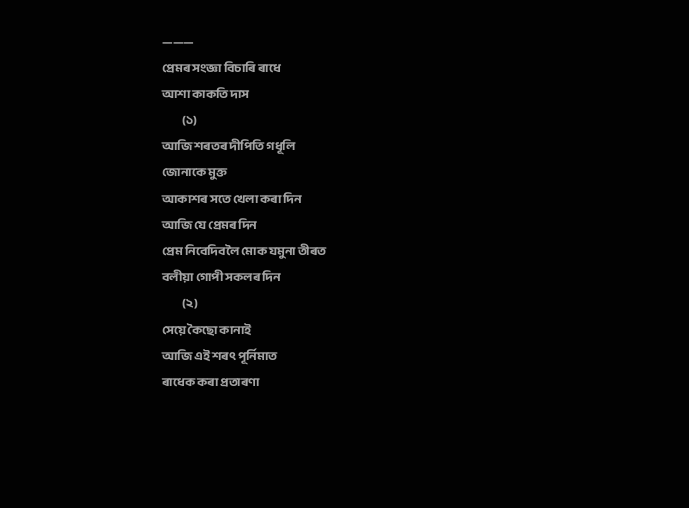———
প্ৰেমৰ সংজ্ঞা বিচাৰি ৰাধে
আশা কাকতি দাস
          (১)
আজি শৰতৰ দীপিতি গধূলি
জোনাকে মুক্ত
আকাশৰ সতে খেলা কৰা দিন
আজি যে প্ৰেমৰ দিন
প্ৰেম নিবেদিবলৈ মোক যমুনা তীৰত
বলীয়া গোপী সকলৰ দিন
          (২)
সেয়ে কৈছো কানাই
আজি এই শৰৎ পূৰ্নিমাত
ৰাধেক কৰা প্ৰতাৰণা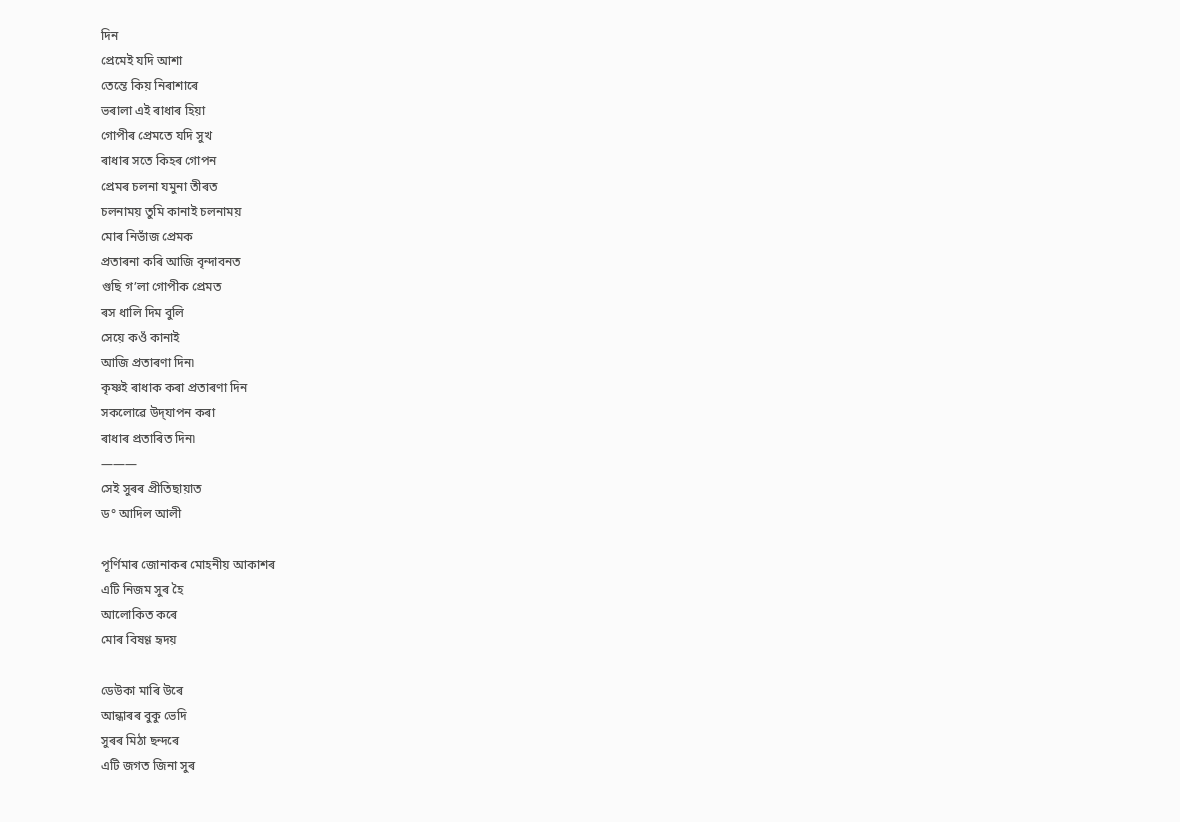দিন
প্ৰেমেই যদি আশা
তেন্তে কিয় নিৰাশাৰে
ভৰালা এই ৰাধাৰ হিয়া
গোপীৰ প্ৰেমতে যদি সুখ
ৰাধাৰ সতে কিহৰ গোপন
প্ৰেমৰ চলনা যমুনা তীৰত
চলনাময় তুমি কানাই চলনাময়
মোৰ নিভাঁজ প্ৰেমক
প্ৰতাৰনা কৰি আজি বৃন্দাবনত
গুছি গ’লা গোপীক প্ৰেমত
ৰস ধালি দিম বুলি
সেয়ে কওঁ কানাই
আজি প্ৰতাৰণা দিন৷
কৃষ্ণই ৰাধাক কৰা প্ৰতাৰণা দিন
সকলোৱে উদ্‌যাপন কৰা
ৰাধাৰ প্ৰতাৰিত দিন৷
———
সেই সুৰৰ প্ৰীতিছায়াত
ড° আদিল আলী

পূৰ্ণিমাৰ জোনাকৰ মোহনীয় আকাশৰ
এটি নিজম সুৰ হৈ
আলোকিত কৰে
মোৰ বিষণ্ণ হৃদয়

ডেউকা মাৰি উৰে
আন্ধাৰৰ বুকু ভেদি
সুৰৰ মিঠা ছন্দৰে
এটি জগত জিনা সুৰ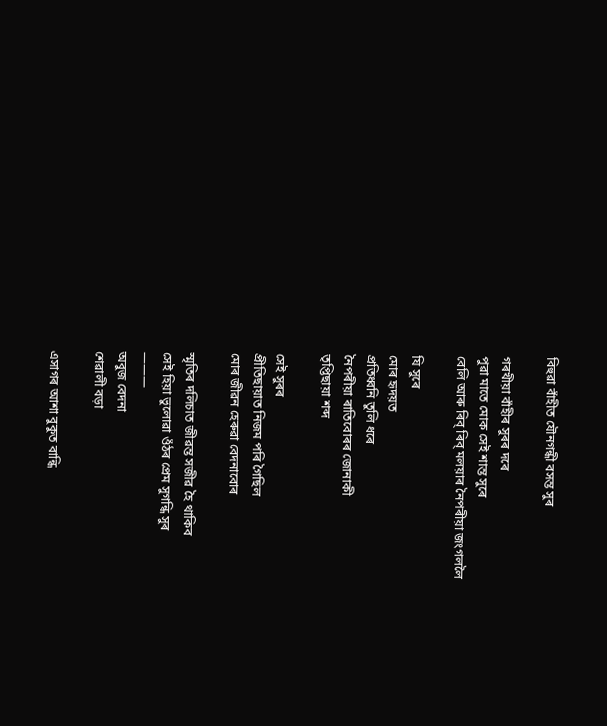বিহুৱা বাঁহীত যৌনগন্ধী বসন্ত সুৰ

গৰখীয়া বাঁহীৰ সুৰৰ দৰে
পুৱা মাতে মোক সেই শান্ত সুৰে
বেলি আৰু ৰিব্ ৰিব্ মলয়াৰ নৈপৰীয়া জংগললৈ

যি সুৰে
মোৰ হৃদয়ত
প্ৰতিধ্বনি তুলি ধৰে
নৈপৰীয়া ৰাতিবোৰৰ জোনাকী
তৃপ্তিছায়া শব্দ

সেই সুৰৰ
প্ৰীতিছায়াত নিজম পৰি গৈছিল
মোৰ জীৱন হেৰুৱা বেদনাবোৰ

স্মৃতিৰ দলিচাত জীৱন্ত সজীৱ হৈ থাকিব
সেই হিয়া ভুলোৱা ওঁঠৰ প্ৰেম সুগন্ধি সুৰ
———
অবুজ বেদনা
শেৱালী বড়া

এসাগৰ আশা বুকুত বান্ধি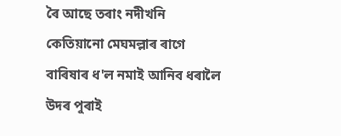ৰৈ আছে তৰাং নদীখনি
কেতিয়ানো মেঘমল্লাৰ ৰাগে
বাৰিষাৰ ধ'ল নমাই আনিব ধৰালৈ
উদৰ পুৰাই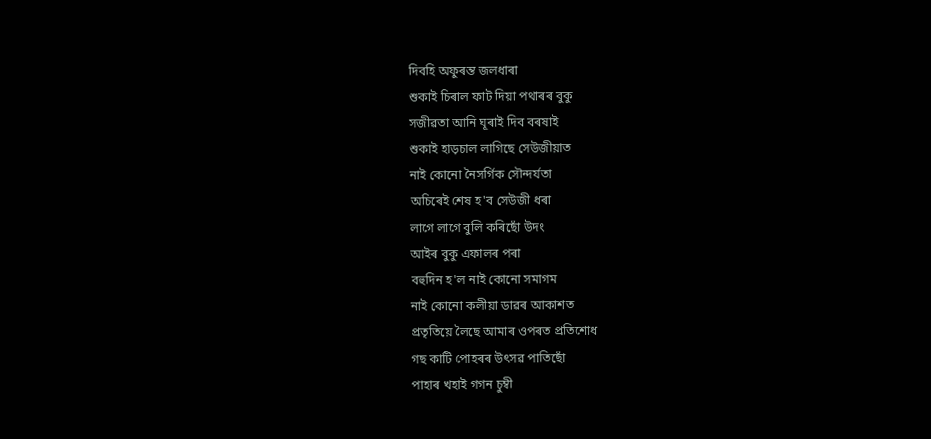দিবহি অফুৰন্ত জলধাৰা
শুকাই চিৰাল ফাট দিয়া পথাৰৰ বুকু
সজীৱতা আনি ঘূৰাই দিব বৰষাই
শুকাই হাড়চাল লাগিছে সেউজীয়াত
নাই কোনো নৈসৰ্গিক সৌন্দৰ্যতা
অচিৰেই শেষ হ'ব সেউজী ধৰা
লাগে লাগে বুলি কৰিছোঁ উদং
আইৰ বুকু এফালৰ পৰা
বহুদিন হ'ল নাই কোনো সমাগম
নাই কোনো কলীয়া ডাৱৰ আকাশত
প্ৰতৃতিয়ে লৈছে আমাৰ ওপৰত প্ৰতিশোধ
গছ কাটি পোহৰৰ উৎসৱ পাতিছোঁ
পাহাৰ খহাই গগন চুম্বী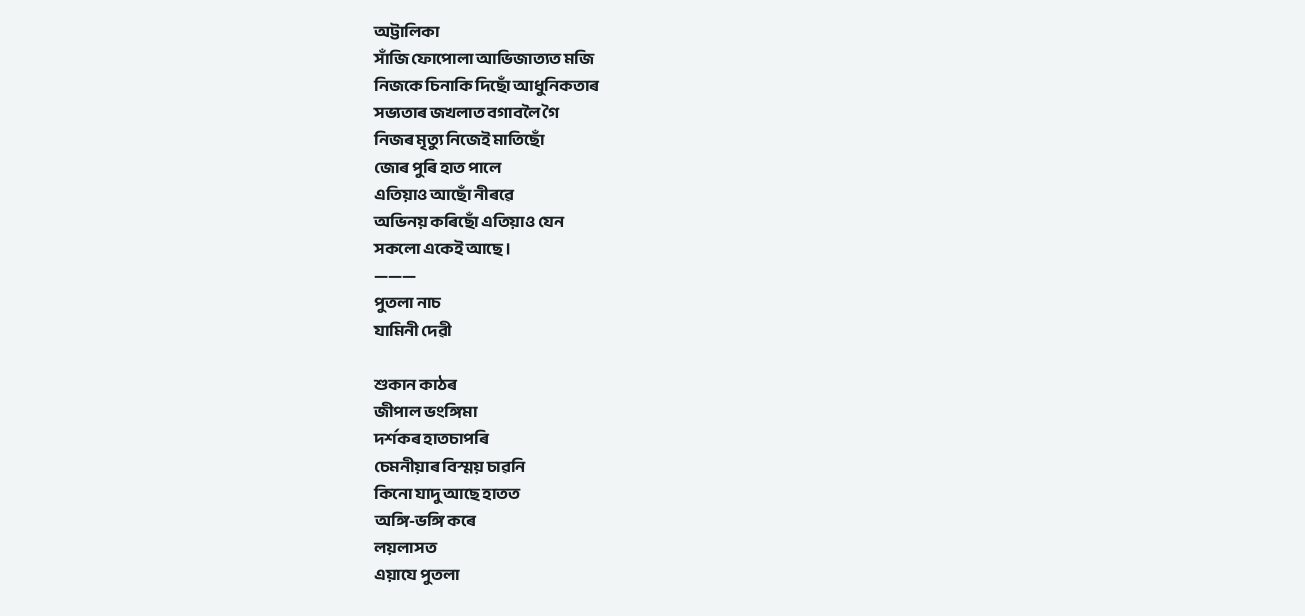অট্টালিকা
সাঁজি ফোপোলা আভিজাত্যত মজি
নিজকে চিনাকি দিছোঁ আধুনিকতাৰ
সভ্যতাৰ জখলাত বগাবলৈ গৈ
নিজৰ মৃত্যু নিজেই মাতিছোঁ
জোৰ পুৰি হাত পালে
এতিয়াও আছোঁ নীৰৱে
অভিনয় কৰিছোঁ এতিয়াও যেন
সকলো একেই আছে ।
———
পুতলা নাচ
যামিনী দেৱী

শুকান কাঠৰ
জীপাল ভংঙ্গিমা
দৰ্শকৰ হাতচাপৰি
চেমনীয়াৰ বিস্ময় চাৱনি
কিনো যাদু আছে হাতত
অঙ্গি-ভঙ্গি কৰে
লয়লাসত
এয়াযে পুতলা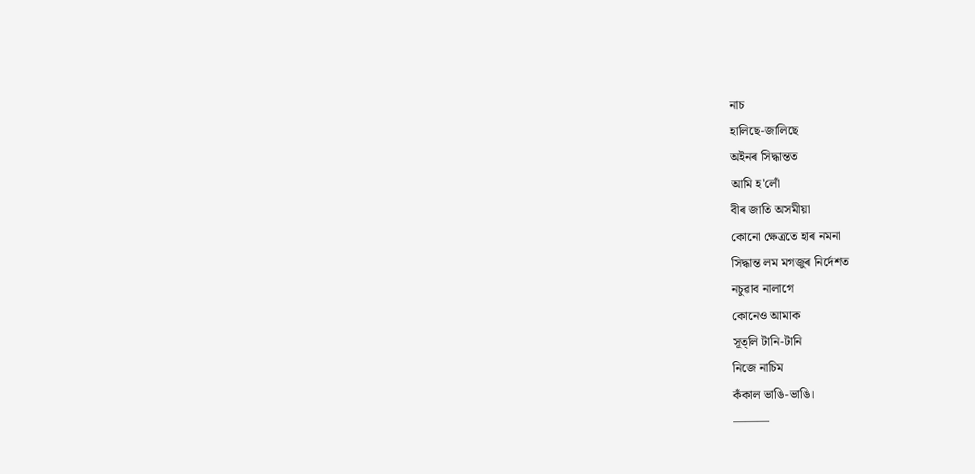নাচ
হালিছে-জালিছে
অইনৰ সিদ্ধান্তত
আমি হ'লোঁ
বীৰ জাতি অসমীয়া
কোনো ক্ষেত্ৰতে হাৰ নমনা
সিদ্ধান্ত লম মগজুৰ নিৰ্দেশত
নচুৱাব নালাগে
কোনেও আমাক
সূত্‌লি টানি-টানি
নিজে নাচিম
কঁকাল ভাঙি-ভাঙি।
———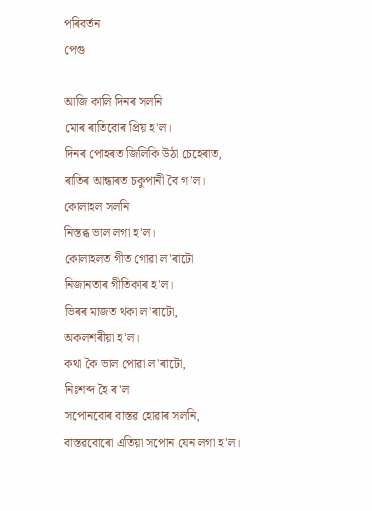পৰিবৰ্তন
পেগু

আজি কালি দিনৰ সলনি
মোৰ ৰাতিবোৰ প্ৰিয় হ'ল।
দিনৰ পোহৰত জিলিকি উঠা চেহেৰাত,
ৰাতিৰ আন্ধাৰত চকুপানী বৈ গ'ল।
কোলাহল সলনি
নিস্তব্ধ ভাল লগা হ'ল।
কোলাহলত গীত গোৱা ল'ৰাটো
নিজানতাৰ গীতিকাৰ হ'ল।
ভিৰৰ মাজত থকা ল'ৰাটো,
অকলশৰীয়া হ'ল।
কথা কৈ ভাল পোৱা ল'ৰাটো,
নিঃশব্দ হৈ ৰ'ল
সপোনবোৰ বাস্তৱ হোৱাৰ সলনি,
বাস্তৱবোৰো এতিয়া সপোন যেন লগা হ'ল।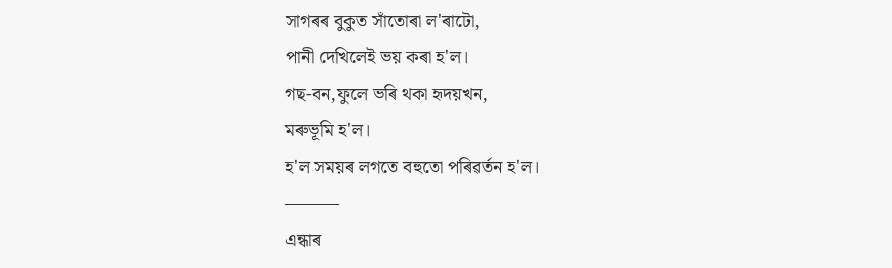সাগৰৰ বুকুত সাঁতোৰা ল'ৰাটো,
পানী দেখিলেই ভয় কৰা হ'ল।
গছ-বন,ফুলে ভৰি থকা হৃদয়খন,
মৰুভূমি হ'ল।
হ'ল সময়ৰ লগতে বহুতো পৰিৱৰ্তন হ'ল।
———
এন্ধাৰ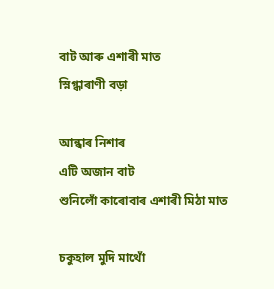বাট আৰু এশাৰী মাত
স্নিগ্ধাৰাণী বড়া

আন্ধাৰ নিশাৰ
এটি অজান বাট
শুনিলোঁ কাৰোবাৰ এশাৰী মিঠা মাত

চকুহাল মুদি মাথোঁ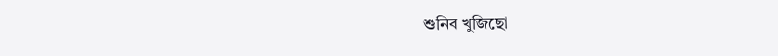শুনিব খুজিছো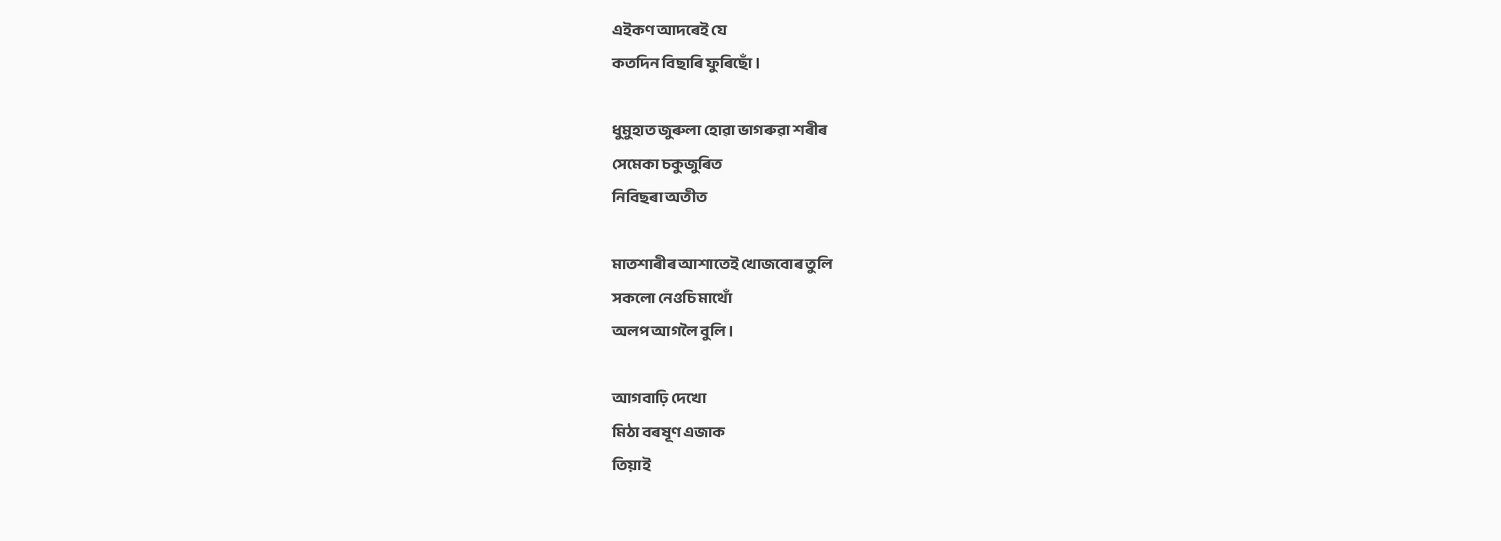এইকণ আদৰেই যে
কতদিন বিছাৰি ফুৰিছোঁ।

ধুমুহাত জুৰুলা হোৱা ভাগৰুৱা শৰীৰ
সেমেকা চকুজুৰিত
নিবিছৰা অতীত

মাতশাৰীৰ আশাতেই খোজবোৰ তুলি
সকলো নেওচি মাথোঁ
অলপ আগলৈ বুলি ।

আগবাঢ়ি দেখো
মিঠা বৰষূণ এজাক
তিয়াই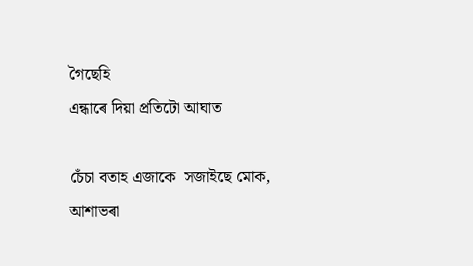গৈছেহি
এন্ধাৰে দিয়া প্ৰতিটো আঘাত

চেঁচা বতাহ এজাকে  সজাইছে মোক,
আশাভৰা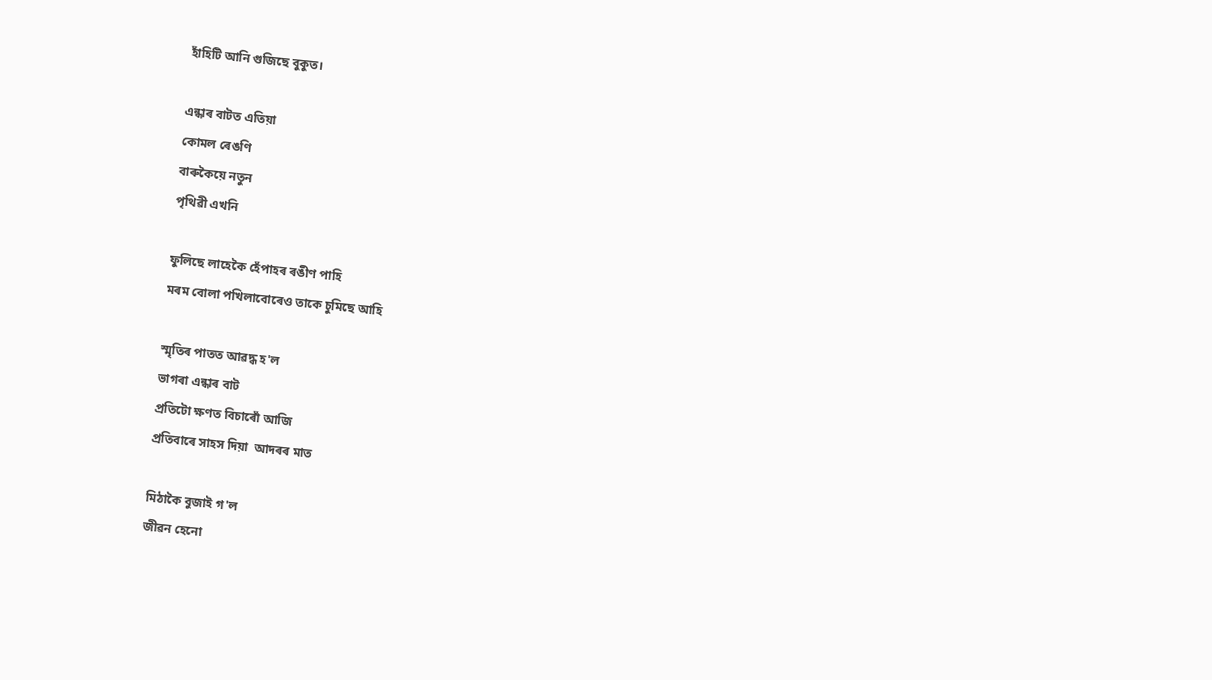হাঁহিটি আনি গুজিছে বুকুত।

এন্ধাৰ বাটত এতিয়া
কোমল ৰেঙণি
বাৰুকৈয়ে নতুন
পৃথিৱী এখনি

ফুলিছে লাহেকৈ হেঁপাহৰ ৰঙীণ পাহি
মৰম বোলা পখিলাবোৰেও তাকে চুমিছে আহি

স্মৃতিৰ পাতত আৱদ্ধ হ'ল
ভাগৰা এন্ধাৰ বাট
প্ৰতিটো ক্ষণত বিচাৰোঁ আজি
প্ৰতিবাৰে সাহস দিয়া  আদৰৰ মাত

মিঠাকৈ বুজাই গ'ল
জীৱন হেনো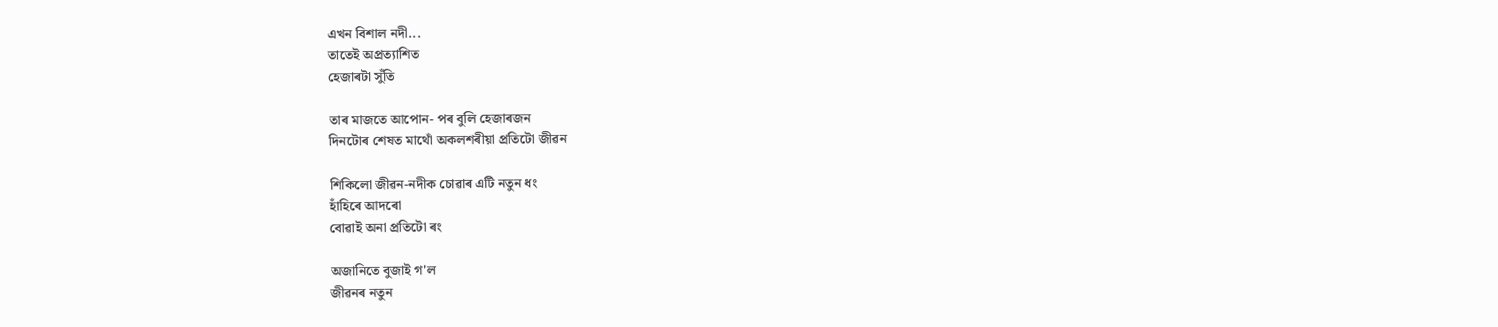এখন বিশাল নদী...
তাতেই অপ্ৰত্যাশিত
হেজাৰটা সুঁতি

তাৰ মাজতে আপোন- পৰ বুলি হেজাৰজন
দিনটোৰ শেষত মাথোঁ অকলশৰীয়া প্ৰতিটো জীৱন

শিকিলো জীৱন-নদীক চোৱাৰ এটি নতুন ধং
হাঁহিৰে আদৰো
বোৱাই অনা প্ৰতিটো ৰং

অজানিতে বুজাই গ'ল
জীৱনৰ নতুন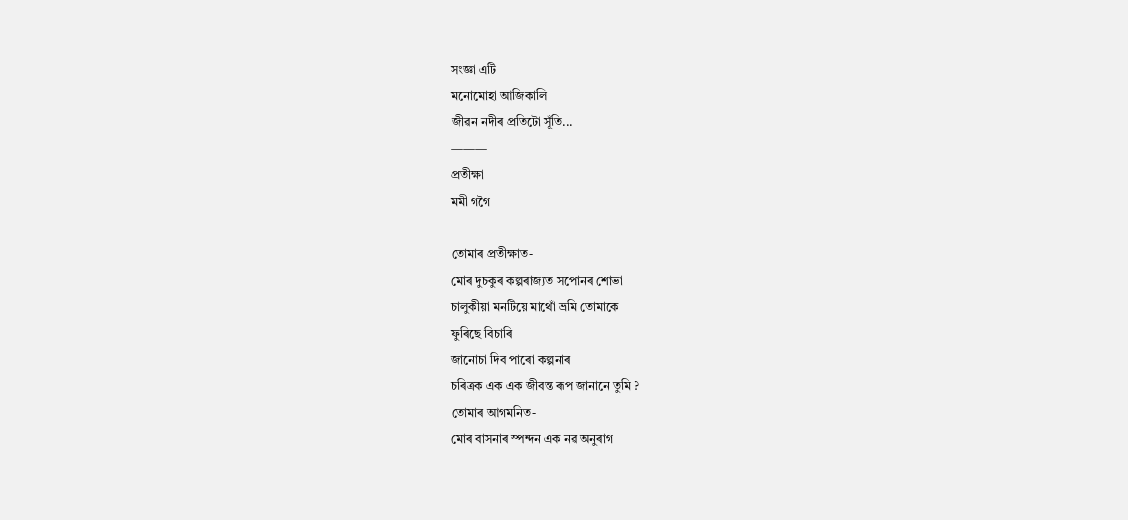সংজ্ঞা এটি
মনোমোহা আজিকালি
জীৱন নদীৰ প্ৰতিটো সূঁতি...
———
প্রতীক্ষা
মমী গগৈ

তোমাৰ প্রতীক্ষাত-
মোৰ দুচকুৰ কল্পৰাজ্যত সপোনৰ শোভা
চালুকীয়া মনটিয়ে মাথোঁ ভ্রমি তোমাকে
ফুৰিছে বিচাৰি
জানোচা দিব পাৰো কল্পনাৰ
চৰিত্ৰক এক এক জীবন্ত ৰূপ জানানে তুমি ?
তোমাৰ আগমনিত-
মোৰ বাসনাৰ স্পন্দন এক নৱ অনুৰাগ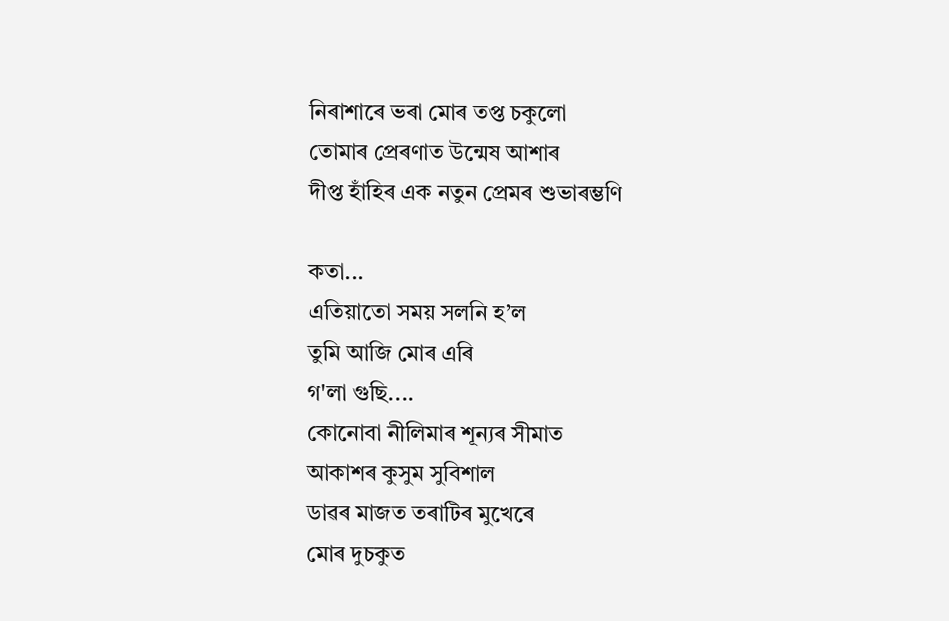নিৰাশাৰে ভৰা মোৰ তপ্ত চকুলো
তোমাৰ প্ৰেৰণাত উন্মেষ আশাৰ
দীপ্ত হাঁহিৰ এক নতুন প্রেমৰ শুভাৰম্ভণি

কতা...
এতিয়াতো সময় সলনি হ’ল
তুমি আজি মোৰ এৰি
গ'লা গুছি....
কোনোবা নীলিমাৰ শূন্যৰ সীমাত
আকাশৰ কুসুম সুবিশাল
ডাৱৰ মাজত তৰাটিৰ মুখেৰে
মোৰ দুচকুত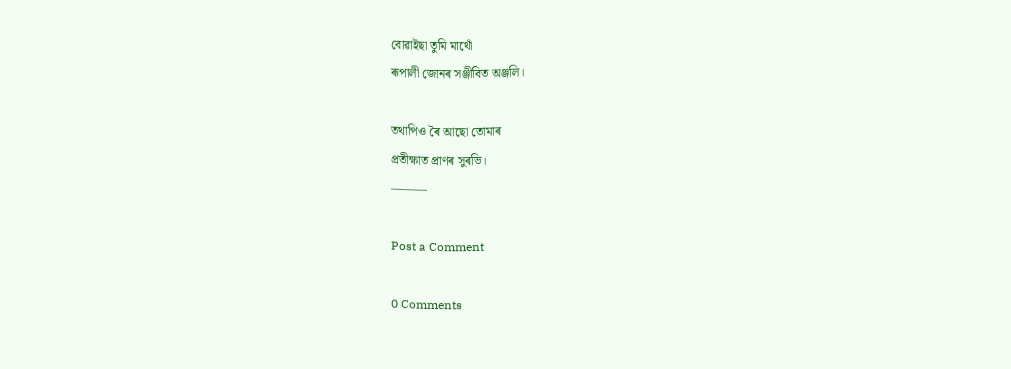বোৱাইছা তুমি মাথোঁ
ৰূপালী জোনৰ সঞ্জীবিত অঞ্জলি।

তথাপিও ৰৈ আছো তোমাৰ
প্রতীক্ষাত প্ৰাণৰ সুৰভি।
———

Post a Comment

0 Comments